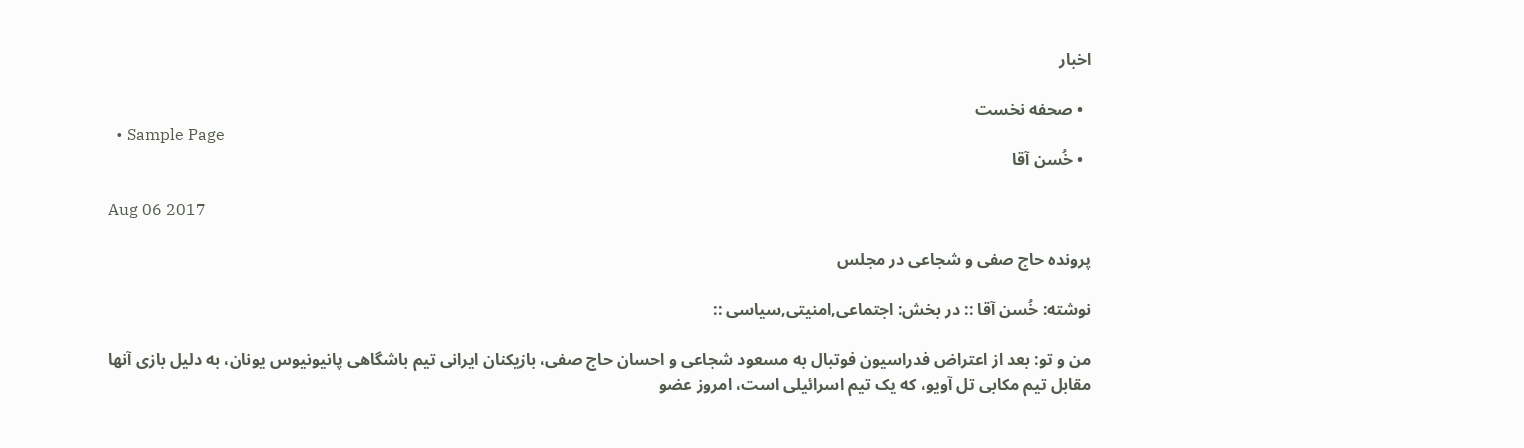اخبار

  • صحفه نخست
  • Sample Page
  • خُسن آقا

Aug 06 2017

پرونده حاج صفی و شجاعی در مجلس

نوشته: خُسن آقا :: در بخش: اجتماعی,امنیتی,سیاسی ::

من و تو: بعد از اعتراض فدراسیون فوتبال به مسعود شجاعی و احسان حاج صفی، بازیکنان ایرانی تیم باشگاهی پانیونیوس یونان، به دلیل بازی آنها مقابل تیم مکابی تل آویو، که یک تیم اسرائیلی است، امروز عضو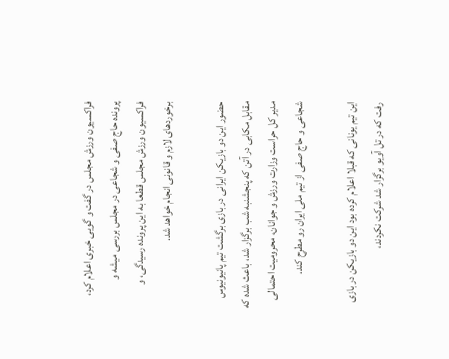فراکسیون ورزش مجلس در گفت و گویی خبری اعلام کرد، پرونده حاج صفی و شجاعی در مجلس بررسی میشه و فراکسیون ورزش مجلس قطعا به این پرونده رسیدگی، و برخوردهای لازم و قانونی انجام خواهد شد.

حضور این دو بازیکن ایرانی در بازی برگشت تیم پانیونیوس مقابل مکابی در آتن که پنجشنبه شب برگزار شد، باعث شده که مدیر کل حراست وزارت ورزش و جوانان، محرومیت احتمالی شجاعی و حاج صفی از تیم ملی ایران رو مطرح کند.

این تیم یونانی که قبلا اعلام کرده بود این دو بازیکن در بازی رفت که در تل آویو برگزار شد شرکت نکردند،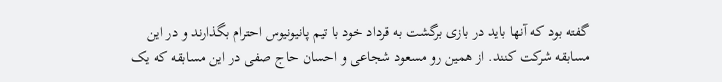گفته بود که آنها باید در بازی برگشت به قرداد خود با تیم پانیونیوس احترام بگذارند و در این مسابقه شرکت کنند. از همین رو مسعود شجاعی و احسان حاج صفی در این مسابقه که یک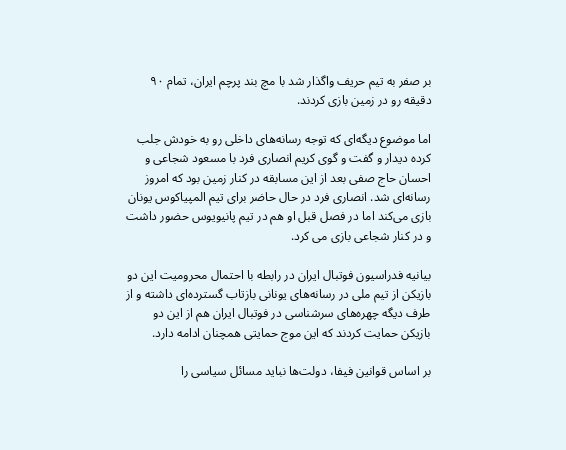بر صفر به تیم حریف واگذار شد با مچ بند پرچم ایران، تمام ۹۰ دقیقه رو در زمین بازی کردند.

اما موضوع دیگه‌ای که توجه رسانه‌های داخلی رو به خودش جلب کرده دیدار و گفت و گوی کریم انصاری فرد با مسعود شجاعی و احسان حاج صفی بعد از این مسابقه در کنار زمین بود که امروز رسانه‌ای شد. انصاری فرد در حال حاضر برای تیم المپیاکوس یونان بازی می‌‌کند اما در فصل قبل او هم در تیم پانیویوس حضور داشت و در کنار شجاعی بازی می کرد.

بیانیه فدراسیون فوتبال ایران در رابطه با احتمال محرومیت این دو بازیکن از تیم ملی در رسانه‌های یونانی بازتاب گسترده‌ای داشته و از طرف دیگه چهره‌های سرشناسی در فوتبال ایران هم از این دو بازیکن حمایت کردند که این موج حمایتی همچنان ادامه دارد.

بر اساس قوانین فیفا، دولت‌ها نباید مسائل سیاسی را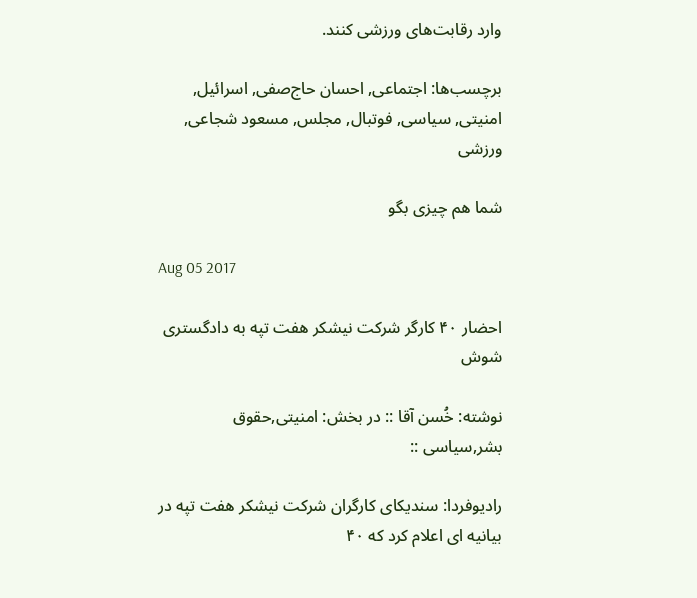وارد رقابت‌های ورزشی کنند.

برچسب‌ها: اجتماعی, احسان حاج‌صفی, اسرائیل, امنیتی, سیاسی, فوتبال, مجلس, مسعود شجاعی, ورزشی

شما هم چیزی بگو

Aug 05 2017

احضار ۴۰ کارگر شرکت نیشکر هفت تپه به دادگستری شوش

نوشته: خُسن آقا :: در بخش: امنیتی,حقوق بشر,سیاسی ::

رادیوفردا: سندیکای کارگران شرکت نیشکر هفت تپه در بیانیه ای اعلام کرد که ۴۰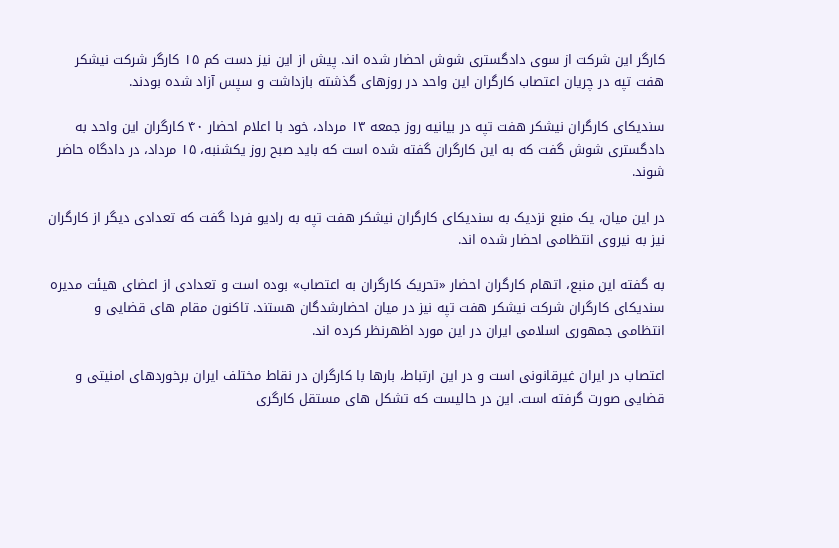کارگر این شرکت از سوی دادگستری شوش احضار شده اند. پیش از این نیز دست کم ۱۵ کارگر شرکت نیشکر هفت تپه در چریان اعتصاب کارگران این واحد در روزهای گذشته بازداشت و سپس آزاد شده بودند.

سندیکای کارگران نیشکر هفت تپه در بیانیه روز جمعه ۱۳ مرداد،‌ خود با اعلام احضار ۴۰ کارگران این واحد به دادگستری شوش گفت که به این کارگران گفته شده است که باید صبح روز یکشنبه، ۱۵ مرداد، در دادگاه حاضر شوند.

در این میان، یک منبع نزدیک به سندیکای کارگران نیشکر هفت تپه به رادیو فردا گفت که تعدادی دیگر از کارگران نیز به نیروی انتظامی احضار شده اند.

به گفته این منبع، اتهام کارگران احضار «تحریک کارگران به اعتصاب» بوده است و تعدادی از اعضای هیئت مدیره سندیکای کارگران شرکت نیشکر هفت تپه نیز در میان احضارشدگان هستند. تاکنون مقام های قضایی و انتظامی جمهوری اسلامی ایران در این مورد اظهرنظر کرده اند.

اعتصاب در ایران غیرقانونی است و در این ارتباط، بارها با کارگران در نقاط مختلف ایران برخوردهای امنیتی و قضایی صورت گرفته است. این در حالیست که تشکل های مستقل کارگری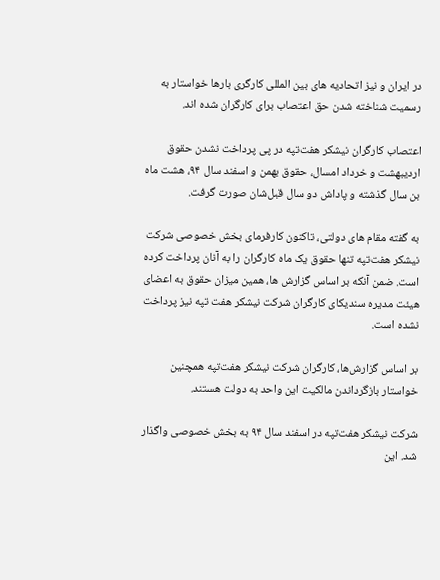در ایران و نیز اتحادیه های بین المللی کارگری بارها خواستار به رسمیت شناخته شدن حق اعتصاب برای کارگران شده اند.

اعتصاب کارگران نیشکر هفت‌تپه در پی پرداخت نشدن حقوق اردیبهشت و خرداد امسال، حقوق بهمن و اسفند سال ۹۴، هشت ماه بن سال گذشته و پاداش دو سال قبل‌شان صورت گرفت.

به گفته مقام های دولتی،‌ تاکنون کارفرمای بخش خصوصی شرکت نیشکر هفت‌تپه تنها حقوق یک ماه کارگران را به آنان پرداخت کرده است. ضمن آنکه بر اساس گزارش ها، همین میزان حقوق به اعضای هیئت مدیره سندیکای کارگران شرکت نیشکر هفت تپه نیز پرداخت نشده است.

بر اساس گزارش‌ها،‌ کارگران شرکت نیشکر هفت‌تپه همچنین خواستار بازگرداندن مالکیت این واحد به دولت هستند.

شرکت نیشکر هفت‌تپه در اسفند سال ۹۴ به بخش خصوصی واگذار شد. این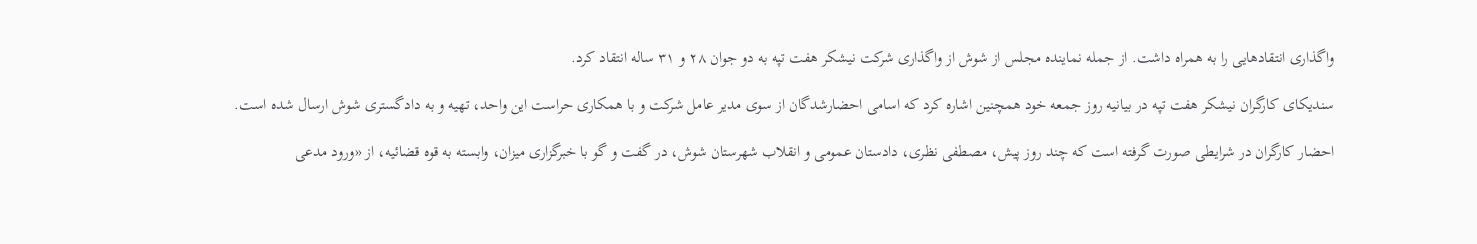واگذاری انتقادهایی را به همراه داشت. از جمله نماینده مجلس از شوش از واگذاری شرکت نیشکر هفت تپه به دو جوان ۲۸ و ۳۱ ساله انتقاد کرد.

سندیکای کارگران نیشکر هفت تپه در بیانیه روز جمعه خود همچنین اشاره کرد که اسامی احضارشدگان از سوی مدیر عامل شرکت و با همکاری حراست این واحد، تهیه و به دادگستری شوش ارسال شده است.

احضار کارگران در شرایطی صورت گرفته است که چند روز پیش، مصطفی نظری، دادستان عمومی و انقلاب شهرستان شوش، در گفت و گو با خبرگزاری میزان، وابسته به قوه قضائیه،‌ از «ورود مدعی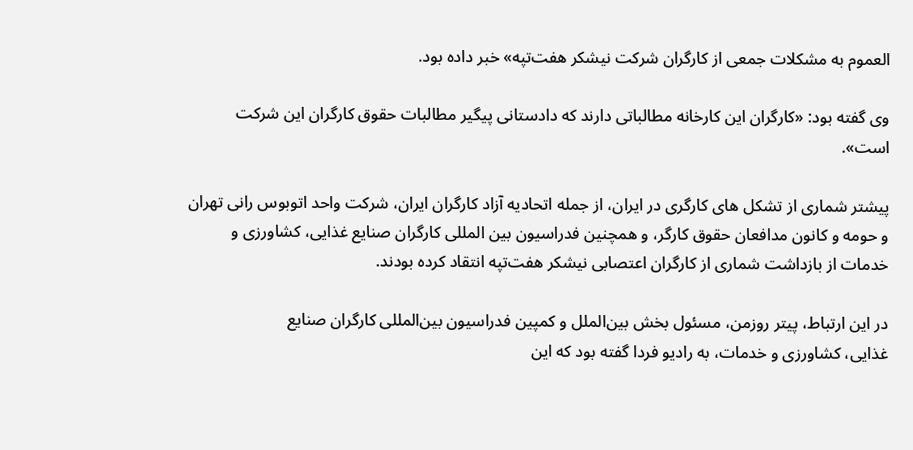العموم به مشکلات جمعی از کارگران شرکت نیشکر هفت‌تپه» خبر داده بود.

وی گفته بود: «کارگران این کارخانه مطالباتی دارند که دادستانی پیگیر مطالبات حقوق کارگران این شرکت است».

پیشتر شماری از تشکل های کارگری در ایران، از جمله اتحادیه آزاد کارگران ایران،‌ شرکت واحد اتوبوس رانی تهران و حومه و کانون مدافعان حقوق کارگر، و همچنین فدراسیون بین المللی کارگران صنایع غذایی، ‌کشاورزی و خدمات از بازداشت شماری از کارگران اعتصابی نیشکر هفت‌تپه انتقاد کرده بودند.

در این ارتباط،‌ پیتر روزمن، مسئول بخش بين‌الملل و كمپين فدراسیون بین‌المللی کارگران صنایع غذایی، ‌کشاورزی و خدمات،‌ به رادیو فردا گفته بود که این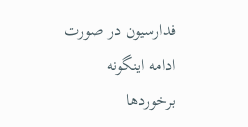فدارسیون در صورت ادامه اینگونه برخوردها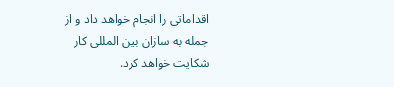اقداماتی را انجام خواهد داد و از جمله به سازان بین المللی کار شکایت خواهد کرد.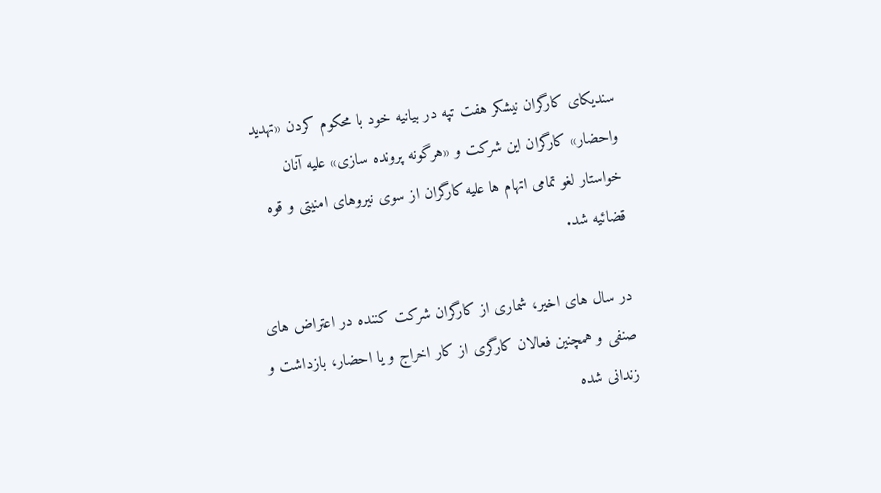سندیکای کارگران نیشکر هفت تپه در بیانیه خود با محکوم کردن «تهدید واحضار» کارگران این شرکت و «هرگونه پرونده سازی» علیه آنان خواستار لغو تمامی اتهام ها علیه کارگران از سوی نیروهای امنیتی و قوه قضائیه شد.

در سال های اخیر، شماری از کارگران شرکت کننده در اعتراض های صنفی و همچنین فعالان کارگری از کار اخراج و یا احضار، بازداشت و زندانی شده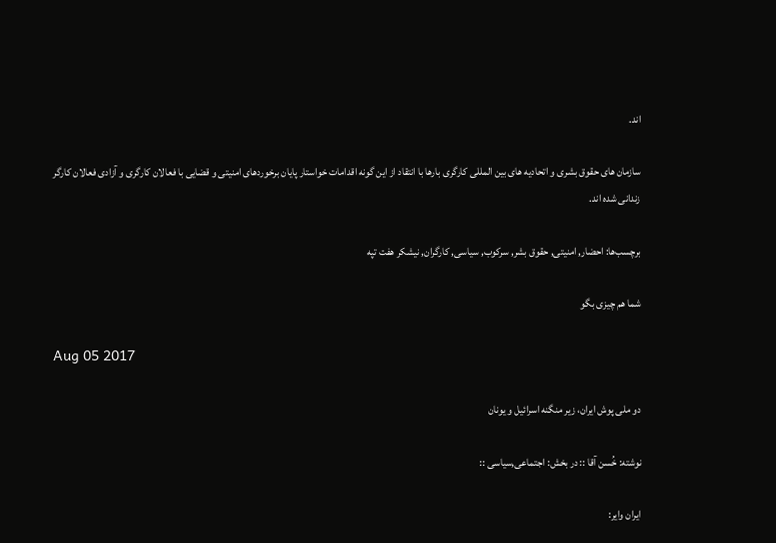اند.

سازمان های حقوق بشری و اتحادیه های بین المللی کارگری بارها با انتقاد از این گونه اقدامات خواستار پایان برخوردهای امنیتی و قضایی با فعالان کارگری و آزادی فعالان کارگر زندانی شده اند.

برچسب‌ها: احضار, امنیتی, حقوق بشر, سرکوب, سیاسی, کارگران, نیشکر هفت تپه

شما هم چیزی بگو

Aug 05 2017

دو ملی پوش ایران، زیر منگنه اسرائیل و یونان

نوشته: خُسن آقا :: در بخش: اجتماعی,سیاسی ::

ایران وایر: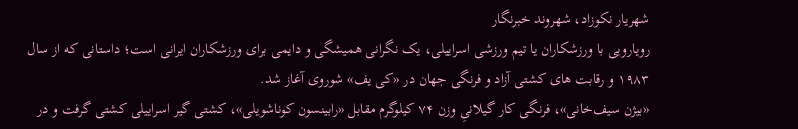شهریار نکوزاد، شهروند خبرنگار
رویارویی با ورزشکاران یا تیم ورزشی اسراییلی، یک نگرانی همیشگی و دایمی برای ورزشکاران ایرانی است؛ داستانی که از سال ۱۹۸۳ و رقابت های کشتی آزاد و فرنگی جهان در «کی یف» شوروی آغاز شد.
«بيژن سيف‌خانى»، فرنگى كار گيلانىِ وزن ۷۴ كيلوگرم مقابل «رابينسون كوناشويلى»، کشتی گیر اسراییلی کشتی گرفت و در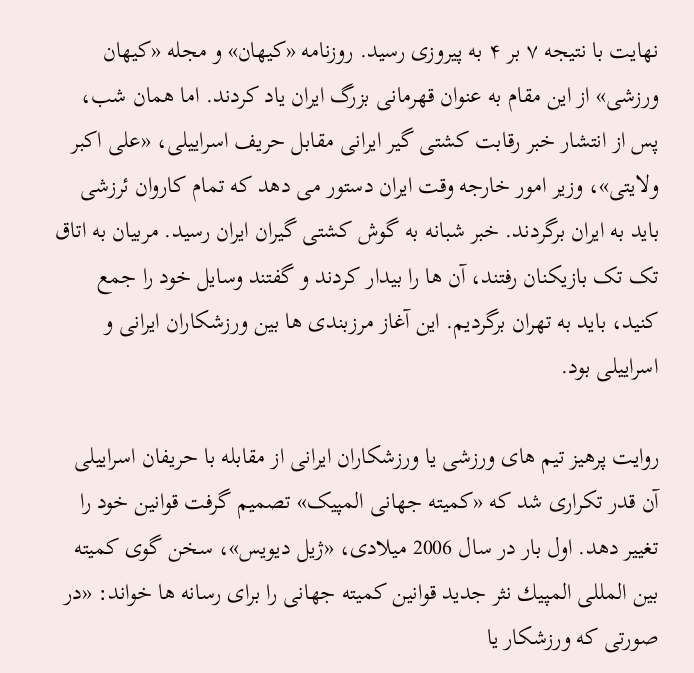نهایت با نتيجه ۷ بر ۴ به پيروزی رسید. روزنامه «كيهان» و مجله «كيهان ورزشى» از این مقام به عنوان قهرمانی بزرگ ایران یاد کردند. اما همان شب، پس از انتشار خبر رقابت کشتی گیر ایرانی مقابل حریف اسراییلی، «على‌ اكبر ولايتى»، وزير امور خارجه وقت ایران دستور می دهد که تمام کاروان ئرزشی باید به ایران برگردند. خبر شبانه به گوش کشتی گیران ایران رسید. مربیان به اتاق تک تک بازیکنان رفتند، آن ها را بیدار کردند و گفتند وسایل خود را جمع کنید، باید به تهران برگردیم. این آغاز مرزبندی ها بین ورزشکاران ایرانی و اسراییلی بود.

روایت پرهیز تیم های ورزشی یا ورزشکاران ایرانی از مقابله با حریفان اسراییلی آن قدر تکراری شد که «کمیته جهانی المپیک» تصمیم گرفت قوانین خود را تغییر دهد. اول بار در سال 2006 میلادی، «ژيل ديويس»، سخن گوى كميته بين المللى المپيك نثر جدید قوانین کمیته جهانی را برای رسانه ها خواند: «در صورتی که ورزشکار یا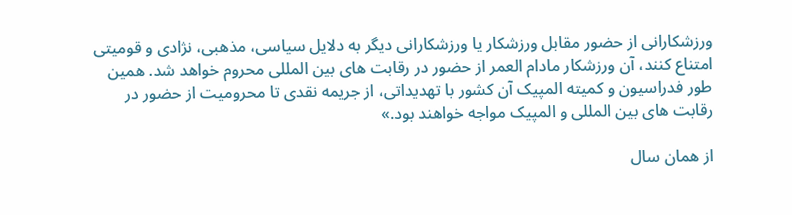ورزشکارانی از حضور مقابل ورزشکار یا ورزشکارانی دیگر به دلایل سیاسی، مذهبی، نژادی و قومیتی امتناع کنند، آن ورزشکار مادام العمر از حضور در رقابت های بین المللی محروم خواهد شد. همین طور فدراسیون و کمیته المپیک آن کشور با تهدیداتی، از جریمه نقدی تا محرومیت از حضور در رقابت های بین المللی و المپیک مواجه خواهند بود.»

از همان سال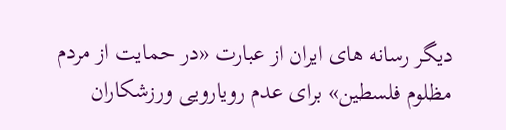دیگر رسانه های ایران از عبارت «در حمایت از مردم مظلوم فلسطین» برای عدم رویارویی ورزشکاران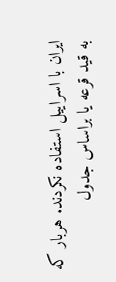ایران با اسراییل استفاده نکردند. هربار که به قید قرعه یا براساس جدول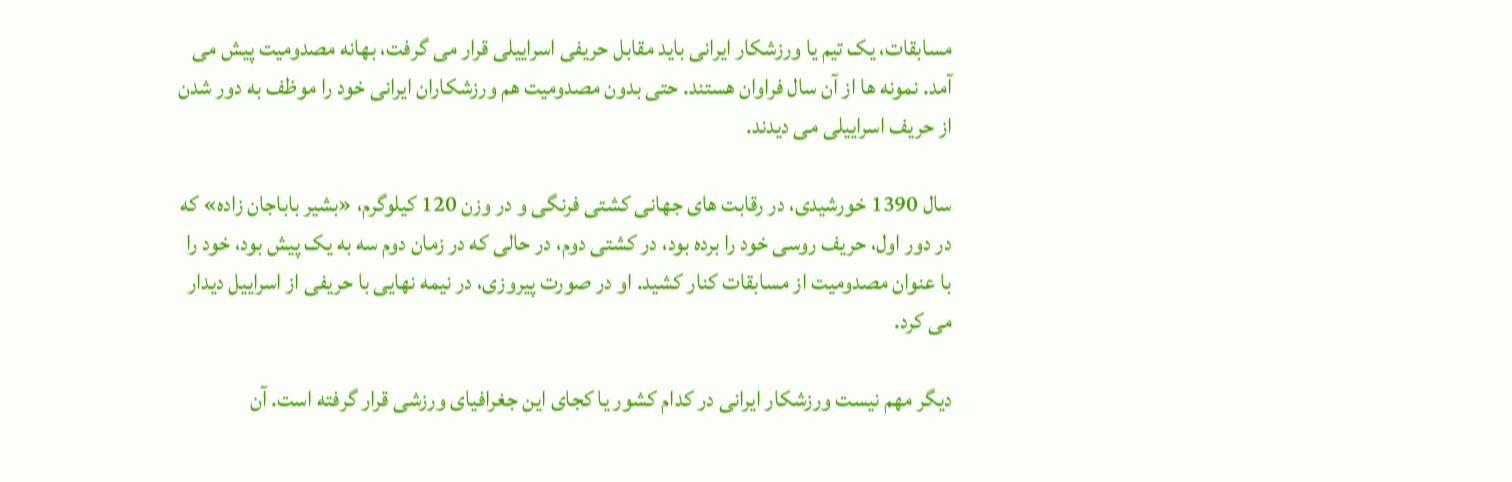مسابقات، یک تیم یا ورزشکار ایرانی باید مقابل حریفی اسراییلی قرار می گرفت، بهانه مصدومیت پیش می آمد. نمونه ها از آن سال فراوان هستند. حتی بدون مصدومیت هم ورزشکاران ایرانی خود را موظف به دور شدن از حریف اسراییلی می دیدند.

سال 1390 خورشیدی، در رقابت های جهانی کشتی فرنگی و در وزن 120 كيلوگرم، «بشير باباجان زاده» كه در دور اول، حريف روسی خود را برده بود، در كشتی دوم، در حالی كه در زمان دوم سه به یک پيش بود، خود را با عنوان مصدوميت از مسابقات كنار کشید. او در صورت پيروزی، در نيمه نهايی با حريفی از اسراییل دیدار می کرد.

دیگر مهم نیست ورزشکار ایرانی در کدام کشور یا کجای این جغرافیای ورزشی قرار گرفته است. آن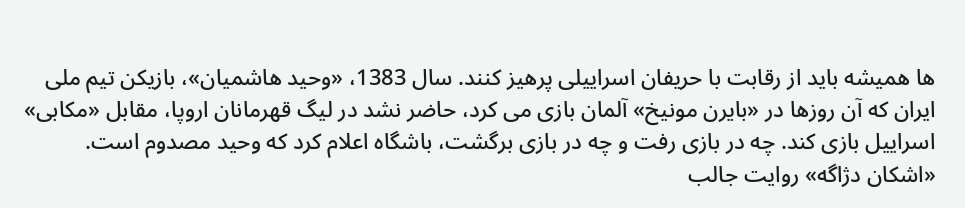ها همیشه باید از رقابت با حریفان اسراییلی پرهیز کنند. سال 1383، «وحید هاشمیان»، بازیکن تیم ملی ایران که آن روزها در «بایرن مونیخ» آلمان بازی می کرد، حاضر نشد در لیگ قهرمانان اروپا، مقابل «مکابی» اسراییل بازی کند. چه در بازی رفت و چه در بازی برگشت، باشگاه اعلام کرد که وحید مصدوم است.
«اشکان دژاگه» روایت جالب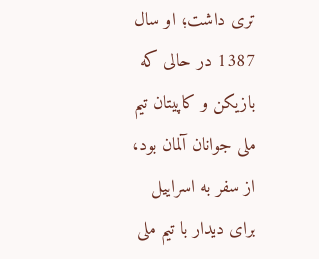تری داشت؛ او سال 1387 در حالی که بازیکن و کاپیتان تیم ملی جوانان آلمان بود، از سفر به اسراییل برای دیدار با تیم ملی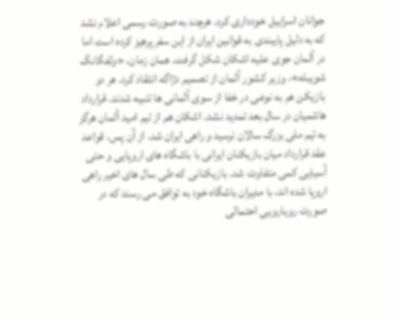جوانان اسراییل خودداری کرد. هرچند به صورت رسمی اعلام نشد که به دلیل پایبندی به قوانین ایران از این سفر پرهیز کرده است اما در آلمان جوی علیه اشکان شکل گرفت. همان زمان، «ولفگانگ شويبله»، وزير كشور آلمان از تصميم دژاگه انتقاد كرد. هر دو بازیکن هم به نوعی در خفا از سوی آلمانی ها تنبیه شدند. قرارداد هاشمیان در سال بعد تمدید نشد. اشکان هم از تیم امید آلمان هرگز به تیم ملی بزرگ سالان نرسید و راهی ایران شد. از آن پس، قواعد عقد قرارداد میان بازیکنان ایرانی با باشگاه های اروپایی و حتی آسیایی کمی متفاوت شد. بازیکنانی که طی سال های اخیر راهی اروپا شده اند، با مدیران باشگاه خود به توافق می رسند که در صورت رویارویی احتمالی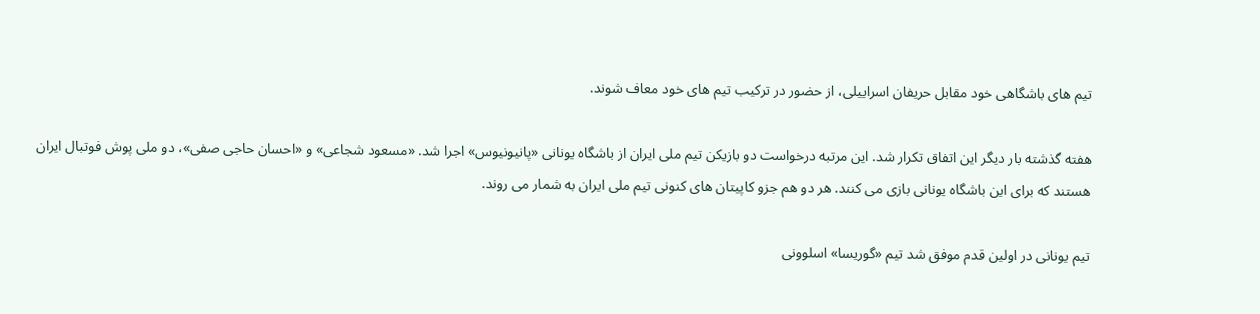تیم های باشگاهی خود مقابل حریفان اسراییلی، از حضور در ترکیب تیم های خود معاف شوند.

هفته گذشته بار دیگر این اتفاق تکرار شد. این مرتبه درخواست دو بازیکن تیم ملی ایران از باشگاه یونانی «پانیونیوس» اجرا شد. «مسعود شجاعی» و «احسان حاجی صفی»، دو ملی پوش فوتبال ایران هستند که برای این باشگاه یونانی بازی می کنند. هر دو هم جزو کاپیتان های کنونی تیم ملی ایران به شمار می روند.

تیم یونانی در اولین قدم موفق شد تیم «گوریسا» اسلوونی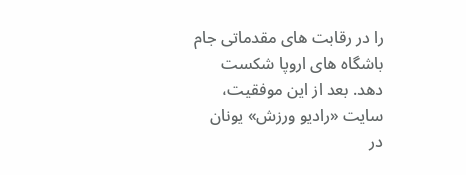را در رقابت های مقدماتی جام باشگاه های اروپا شکست دهد. بعد از این موفقیت، سایت «رادیو ورزش» یونان در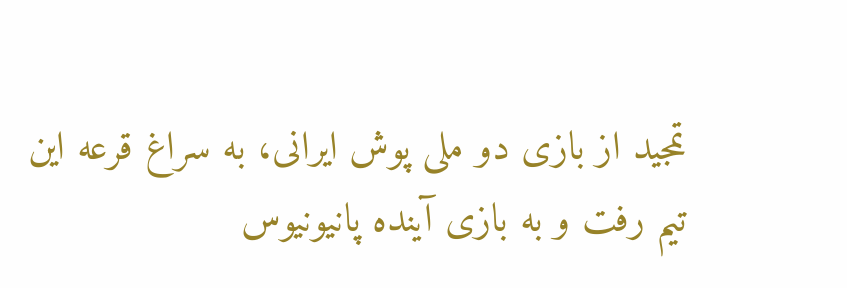تمجید از بازی دو ملی پوش ایرانی، به سراغ قرعه این تیم رفت و به بازی آینده پانیونیوس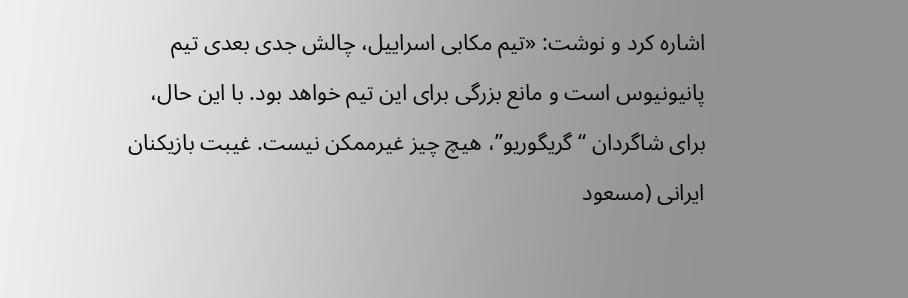اشاره کرد و نوشت: «تیم مکابی اسراییل، چالش جدی بعدی تیم پانیونیوس است و مانع بزرگی برای این تیم خواهد بود. با این حال، برای شاگردان “گریگوریو”، هیچ چیز غیرممکن نیست. غیبت بازیکنان ایرانی (مسعود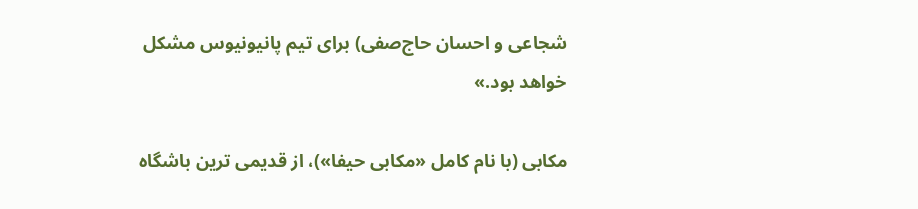شجاعی و احسان حاج‌صفی) برای تیم پانیونیوس مشکل خواهد بود.»

مکابی (با نام کامل «مکابی حیفا»)، از قدیمی ترین باشگاه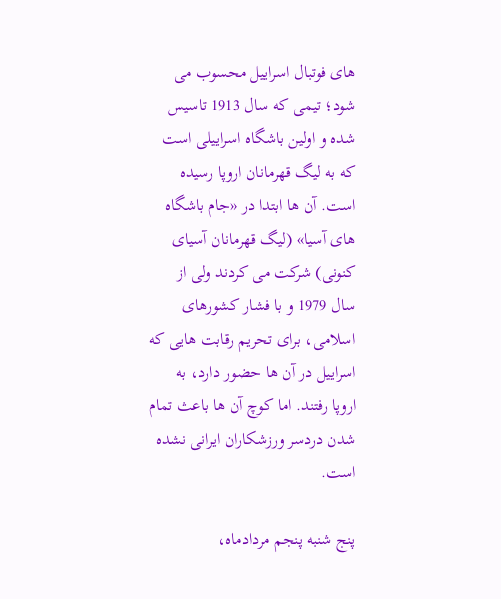های فوتبال اسراییل محسوب می شود؛ تیمی که سال 1913 تاسیس شده و اولین باشگاه اسراییلی است که به لیگ قهرمانان اروپا رسیده است. آن ها ابتدا در «جام باشگاه های آسیا» (لیگ قهرمانان آسیای کنونی) شرکت می کردند ولی از سال 1979 و با فشار کشورهای اسلامی، برای تحریم رقابت هایی که اسراییل در آن ها حضور دارد، به اروپا رفتند. اما کوچ آن ها باعث تمام شدن دردسر ورزشکاران ایرانی نشده است.

پنج شنبه پنجم مردادماه،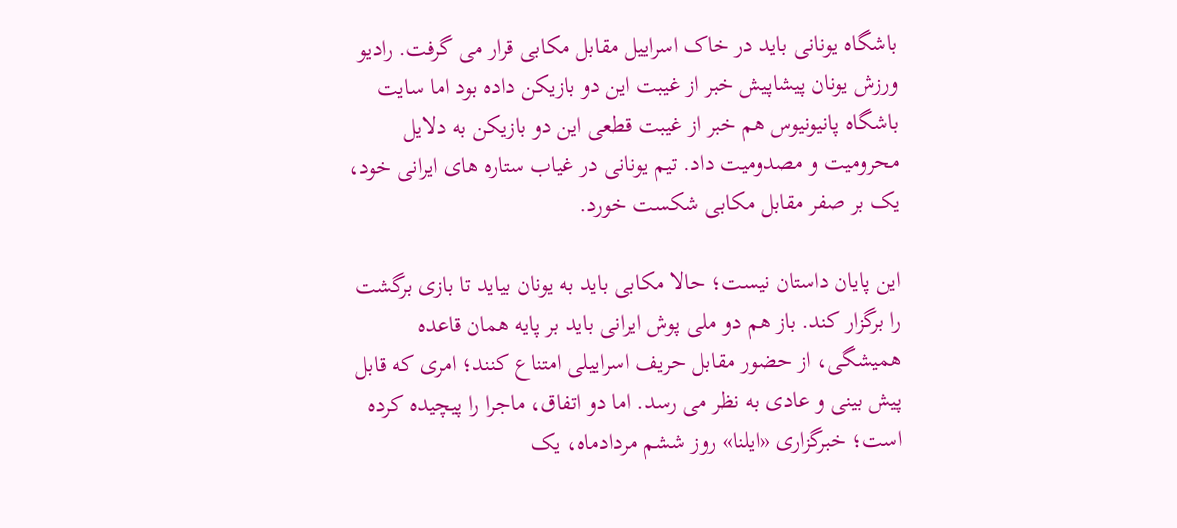باشگاه یونانی باید در خاک اسراییل مقابل مکابی قرار می گرفت. رادیو ورزش یونان پیشاپیش خبر از غیبت این دو بازیکن داده بود اما سایت باشگاه پانیونیوس هم خبر از غیبت قطعی این دو بازیکن به دلایل محرومیت و مصدومیت داد. تیم یونانی در غیاب ستاره های ایرانی خود، یک بر صفر مقابل مکابی شکست خورد.

این پایان داستان نیست؛ حالا مکابی باید به یونان بیاید تا بازی برگشت را برگزار کند. باز هم دو ملی پوش ایرانی باید بر پایه همان قاعده همیشگی، از حضور مقابل حریف اسراییلی امتناع کنند؛ امری که قابل پیش بینی و عادی به نظر می رسد. اما دو اتفاق، ماجرا را پیچیده کرده است؛ خبرگزاری «ایلنا» روز ششم مردادماه، یک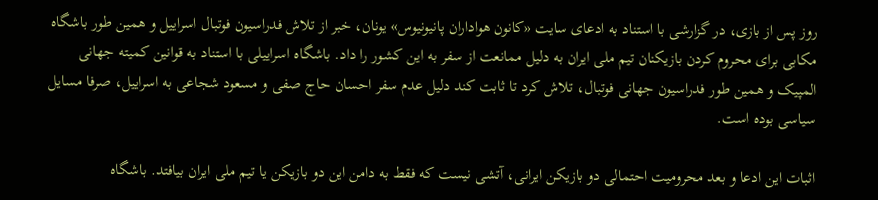روز پس از بازی، در گزارشی با استناد به ادعای سایت «کانون هواداران پانیونیوس» یونان، خبر از تلاش فدراسیون فوتبال اسراییل و همین طور باشگاه مکابی برای محروم کردن بازیکنان تیم ملی ایران به دلیل ممانعت از سفر به این کشور را داد. باشگاه اسراییلی با استناد به قوانین کمیته جهانی المپیک و همین طور فدراسیون جهانی فوتبال، تلاش کرد تا ثابت کند دلیل عدم سفر احسان حاج صفی و مسعود شجاعی به اسراییل، صرفا مسایل سیاسی بوده است.

اثبات این ادعا و بعد محرومیت احتمالی دو بازیکن ایرانی، آتشی نیست که فقط به دامن این دو بازیکن یا تیم ملی ایران بیافتد. باشگاه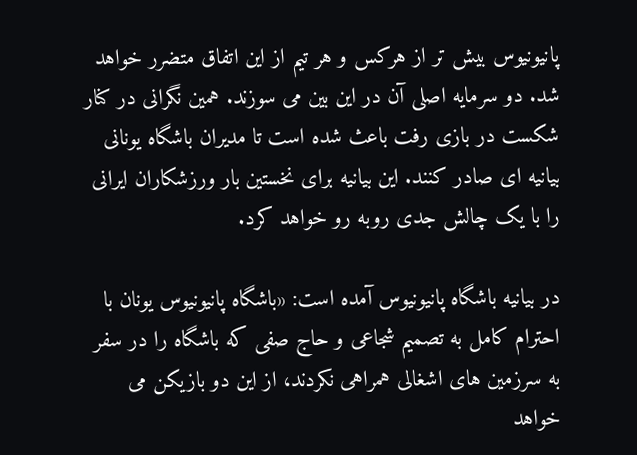پانیونیوس بیش تر از هرکس و هر تیم از این اتفاق متضرر خواهد شد. دو سرمایه اصلی آن در این بین می سوزند. همین نگرانی در کنار شکست در بازی رفت باعث شده است تا مدیران باشگاه یونانی بیانیه ای صادر کنند. این بیانیه برای نخستین بار ورزشکاران ایرانی را با یک چالش جدی روبه رو خواهد کرد.

در بیانیه باشگاه پانیونیوس آمده است: «باشگاه پانیونیوس یونان با احترام کامل به تصمیم شجاعی و حاج صفی که باشگاه را در سفر به سرزمین های اشغالی همراهی نکردند، از این دو بازیکن می خواهد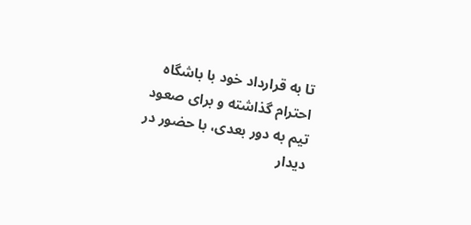تا به قرارداد خود با باشگاه احترام گذاشته و برای صعود تیم به دور بعدی، با حضور در دیدار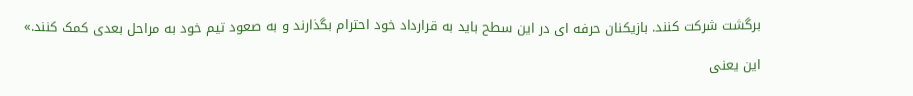برگشت شرکت کنند. بازیکنان حرفه ای در این سطح باید به قرارداد خود احترام بگذارند و به صعود تیم خود به مراحل بعدی کمک کنند.»

این یعنی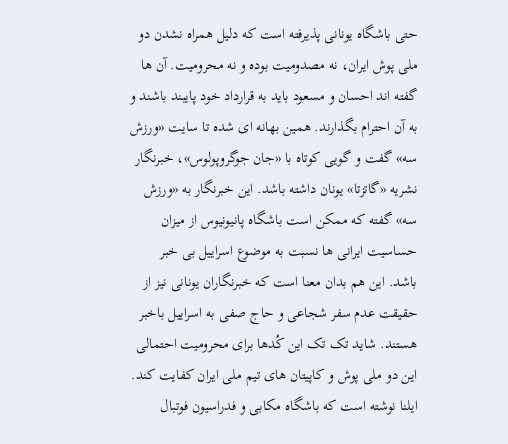حتی باشگاه یونانی پذیرفته است که دلیل همراه نشدن دو ملی پوش ایران، نه مصدومیت بوده و نه محرومیت. آن ها گفته اند احسان و مسعود باید به قرارداد خود پایبند باشند و به آن احترام بگذارند. همین بهانه ای شده تا سایت «ورزش سه» گفت و گویی کوتاه با «جان جوگروپولوس»، خبرنگار نشریه «گاتزتا» یونان داشته باشد. این خبرنگار به «ورزش سه» گفته که ممکن است باشگاه پانیونیوس از میزان حساسیت ایرانی ها نسبت به موضوع اسراییل بی خبر باشد. این هم بدان معنا است که خبرنگاران یونانی نیز از حقیقت عدم سفر شجاعی و حاج صفی به اسراییل باخبر هستند. شاید تک تک این کُدها برای محرومیت احتمالی این دو ملی پوش و کاپیتان های تیم ملی ایران کفایت کند. ایلنا نوشته است که باشگاه مکابی و فدراسیون فوتبال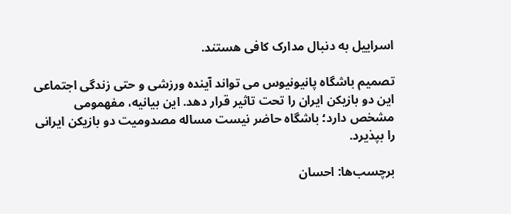اسراییل به دنبال مدارک کافی هستند.

تصمیم باشگاه پانیونیوس می تواند آینده ورزشی و حتی زندگی اجتماعی این دو بازیکن ایران را تحت تاثیر قرار دهد. این بیانیه، مفهمومی مشخص دارد؛ باشگاه حاضر نیست مساله مصدومیت دو بازیکن ایرانی را بپذیرد.

برچسب‌ها: احسان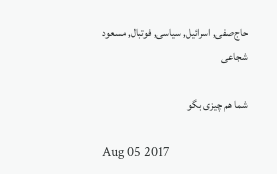حاج‌صفی, اسرائیل, سیاسی, فوتبال, مسعود شجاعی

شما هم چیزی بگو

Aug 05 2017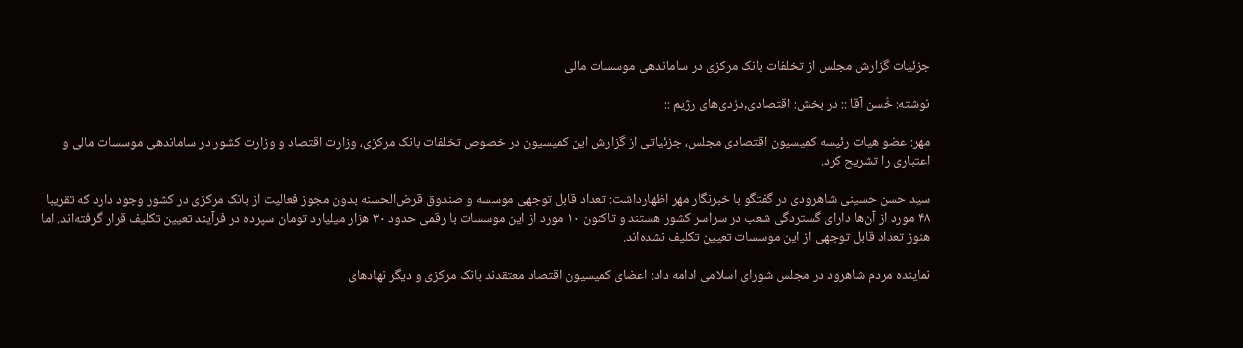جزئیات گزارش مجلس از تخلفات بانک مرکزی در ساماندهی موسسات مالی

نوشته: خُسن آقا :: در بخش: اقتصادی,دزدی‌های رژیم ::

مهر: عضو هیات رئیسه کمیسیون اقتصادی مجلس، جزئیاتی از گزارش این کمیسیون در خصوص تخلفات بانک مرکزی، وزارت اقتصاد و وزارت کشور در ساماندهی موسسات مالی و اعتباری را تشریح کرد.

سید حسن حسینی شاهرودی در گفتگو با خبرنگار مهر اظهارداشت: تعداد قابل توجهی موسسه و صندوق قرض‌الحسنه بدون مجوز فعالیت از بانک مرکزی در کشور وجود دارد که تقریبا ۴۸ مورد از آن‌ها دارای گستردگی شعب در سراسر کشور هستند و تاکنون ۱۰ مورد از این موسسات با رقمی حدود ۳۰ هزار میلیارد تومان سپرده در فرآیند تعیین تکلیف قرار گرفته‌اند. اما هنوز تعداد قابل توجهی از این موسسات تعیین تکلیف نشده‌اند.

نماینده مردم شاهرود در مجلس شورای اسلامی ادامه داد: اعضای کمیسیون اقتصاد معتقدند بانک مرکزی و دیگر نهادهای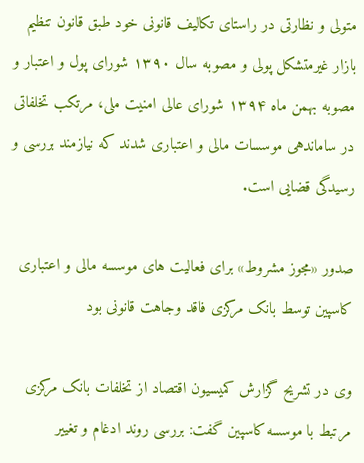متولی و نظارتی در راستای تکالیف قانونی خود طبق قانون تنظیم بازار غیرمتشکل پولی و مصوبه سال ۱۳۹۰ شورای پول و اعتبار و مصوبه بهمن ماه ۱۳۹۴ شورای عالی امنیت ملی، مرتکب تخلفاتی در ساماندهی موسسات مالی و اعتباری شدند که نیازمند بررسی و رسیدگی قضایی است.

صدور «مجوز مشروط» برای فعالیت های موسسه مالی و اعتباری کاسپین توسط بانک مرکزی فاقد وجاهت قانونی بود

وی در تشریح گزارش کمیسیون اقتصاد از تخلفات بانک مرکزی مرتبط با موسسه کاسپین گفت: بررسی روند ادغام و تغییر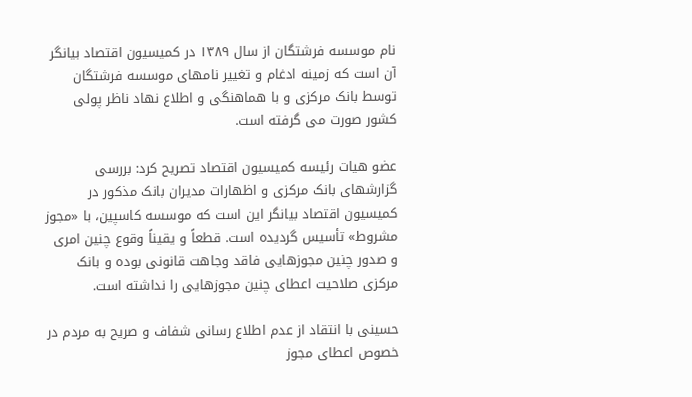نام موسسه فرشتگان از سال ۱۳۸۹ در کمیسیون اقتصاد بیانگر آن است که زمینه ادغام و تغییر نامهای موسسه فرشتگان توسط بانک مرکزی و با هماهنگی و اطلاع نهاد ناظر پولی کشور صورت می گرفته است.

عضو هیات رئیسه کمیسیون اقتصاد تصریح کرد: بررسی گزارشهای بانک مرکزی و اظهارات مدیران بانک مذکور در کمیسیون اقتصاد بیانگر این است که موسسه کاسپین، با «مجوز مشروط» تأسیس گردیده است. قطعاً و یقیناً وقوع چنین امری و صدور چنین مجوزهایی فاقد وجاهت قانونی بوده و بانک مرکزی صلاحیت اعطای چنین مجوزهایی را نداشته است.

حسینی با انتقاد از عدم اطلاع رسانی شفاف و صریح به مردم در خصوص اعطای مجوز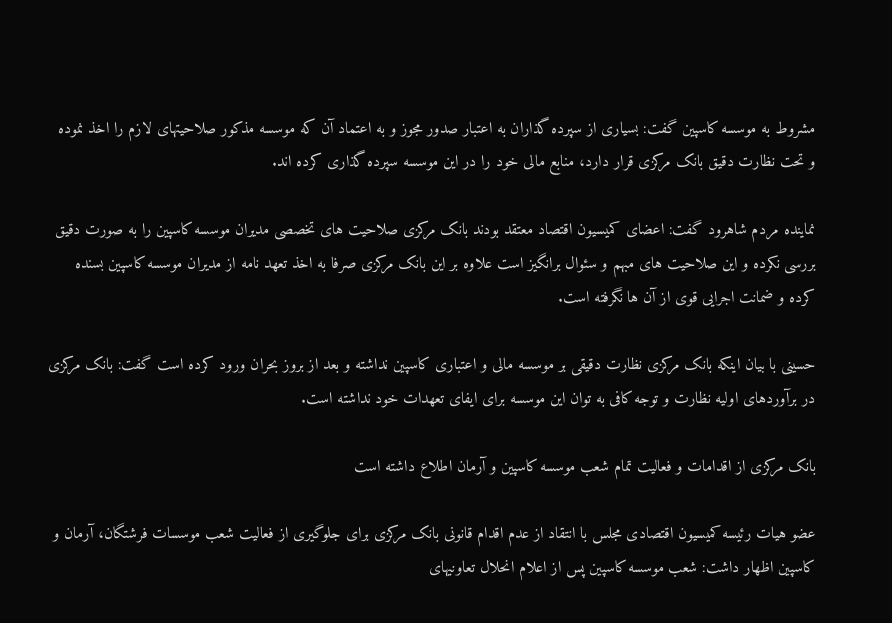مشروط به موسسه کاسپین گفت: بسیاری از سپرده گذاران به اعتبار صدور مجوز و به اعتماد آن که موسسه مذکور صلاحیتهای لازم را اخذ نموده و تحت نظارت دقیق بانک مرکزی قرار دارد، منابع مالی خود را در این موسسه سپرده گذاری کرده اند.

نماینده مردم شاهرود گفت: اعضای کمیسیون اقتصاد معتقد بودند بانک مرکزی صلاحیت های تخصصی مدیران موسسه کاسپین را به صورت دقیق بررسی نکرده و این صلاحیت های مبهم و سئوال برانگیز است علاوه بر این بانک مرکزی صرفا به اخذ تعهد نامه از مدیران موسسه کاسپین بسنده کرده و ضمانت اجرایی قوی از آن ها نگرفته است.

حسینی با بیان اینکه بانک مرکزی نظارت دقیقی بر موسسه مالی و اعتباری کاسپین نداشته و بعد از بروز بحران ورود کرده است گفت: بانک مرکزی در برآوردهای اولیه نظارت و توجه کافی به توان این موسسه برای ایفای تعهدات خود نداشته است.

بانک مرکزی از اقدامات و فعالیت تمام شعب موسسه کاسپین و آرمان اطلاع داشته است

عضو هیات رئیسه کمیسیون اقتصادی مجلس با انتقاد از عدم اقدام قانونی بانک مرکزی برای جلوگیری از فعالیت شعب موسسات فرشتگان، آرمان و کاسپین اظهار داشت: شعب موسسه کاسپین پس از اعلام انحلال تعاونیهای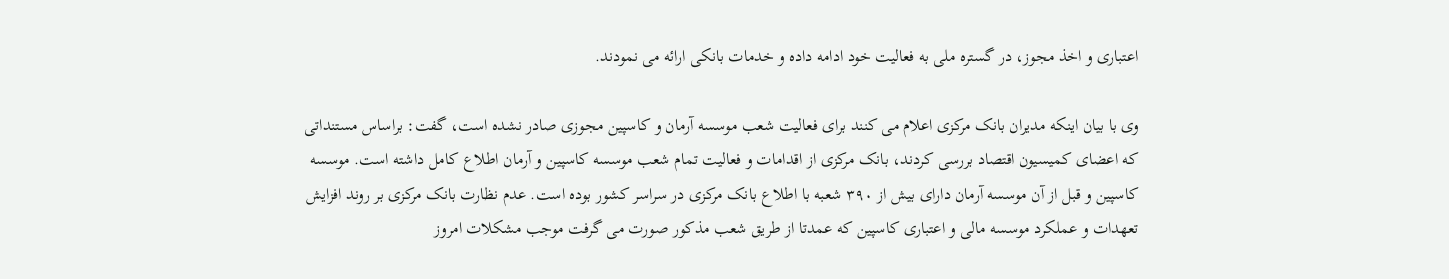اعتباری و اخذ مجوز، در گستره ملی به فعالیت خود ادامه داده و خدمات بانکی ارائه می نمودند.

وی با بیان اینکه مدیران بانک مرکزی اعلام می کنند برای فعالیت شعب موسسه آرمان و کاسپین مجوزی صادر نشده است، گفت: براساس مستنداتی که اعضای کمیسیون اقتصاد بررسی کردند، بانک مرکزی از اقدامات و فعالیت تمام شعب موسسه کاسپین و آرمان اطلاع کامل داشته است. موسسه کاسپین و قبل از آن موسسه آرمان دارای بیش از ۳۹۰ شعبه با اطلاع بانک مرکزی در سراسر کشور بوده است. عدم نظارت بانک مرکزی بر روند افزایش تعهدات و عملکرد موسسه مالی و اعتباری کاسپین که عمدتا از طریق شعب مذکور صورت می گرفت موجب مشکلات امروز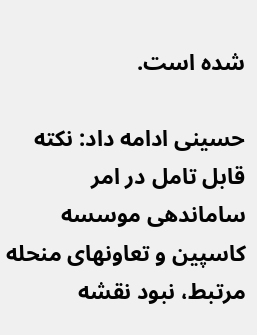شده است.

حسینی ادامه داد: نکته قابل تامل در امر ساماندهی موسسه کاسپین و تعاونهای منحله مرتبط، نبود نقشه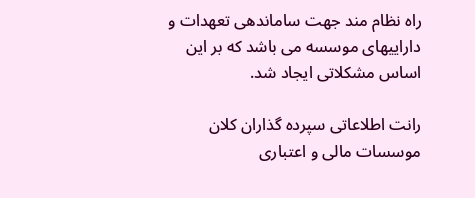راه نظام مند جهت ساماندهی تعهدات و داراییهای موسسه می باشد که بر این اساس مشکلاتی ایجاد شد.

رانت اطلاعاتی سپرده گذاران کلان موسسات مالی و اعتباری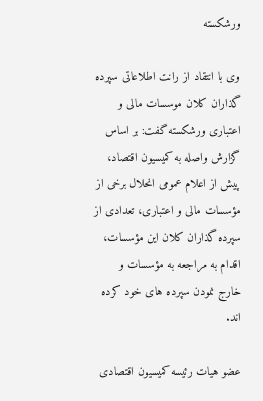ورشکسته

وی با انتقاد از رانت اطلاعاتی سپرده گذاران کلان موسسات مالی و اعتباری ورشکسته گفت: بر اساس گزارش واصله به کمیسیون اقتصاد، پیش از اعلام عمومی انحلال برخی از مؤسسات مالی و اعتباری، تعدادی از سپرده گذاران کلان این مؤسسات، اقدام به مراجعه به مؤسسات و خارج نمودن سپرده های خود کرده اند.

عضو هیات رئیسه کمیسیون اقتصادی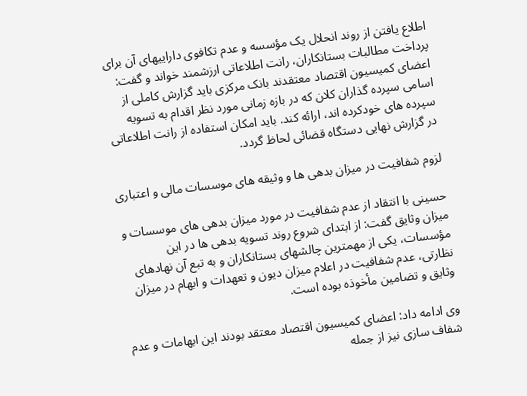اطلاع یافتن از روند انحلال یک مؤسسه و عدم تکافوی داراییهای آن برای پرداخت مطالبات بستانکاران، رانت اطلاعاتی ارزشمند خواند و گفت: اعضای کمیسیون اقتصاد معتقدند بانک مرکزی باید گزارش کاملی از اسامی سپرده گذاران کلان که در بازه زمانی مورد نظر اقدام به تسویه سپرده های خودکرده اند، ارائه کند. باید امکان استفاده از رانت اطلاعاتی در گزارش نهایی دستگاه قضائی لحاظ گردد.

لزوم شفافیت در میزان بدهی ها و وثیقه های موسسات مالی و اعتباری

حسینی با انتقاد از عدم شفافیت در مورد میزان بدهی های موسسات و میزان وثایق گفت: از ابتدای شروع روند تسویه بدهی ها در این مؤسسات، یکی از مهمترین چالشهای بستانکاران و به تبع آن نهادهای نظارتی، عدم شفافیت در اعلام میزان دیون و تعهدات و ابهام در میزان وثایق و تضامین مأخوذه بوده است.

وی ادامه داد: اعضای کمیسیون اقتصاد معتقد بودند این ابهامات و عدم شفاف سازی نیز از جمله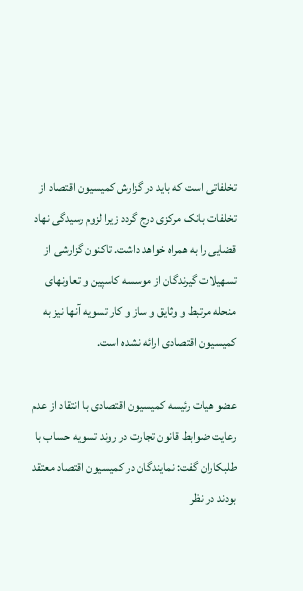تخلفاتی است که باید در گزارش کمیسیون اقتصاد از تخلفات بانک مرکزی درج گردد زیرا لزوم رسیدگی نهاد قضایی را به همراه خواهد داشت. تاکنون گزارشی از تسهیلات گیرندگان از موسسه کاسپین و تعاونهای منحله مرتبط و وثایق و ساز و کار تسویه آنها نیز به کمیسیون اقتصادی ارائه نشده است.

عضو هیات رئیسه کمیسیون اقتصادی با انتقاد از عدم رعایت ضوابط قانون تجارت در روند تسویه حساب با طلبکاران گفت: نمایندگان در کمیسیون اقتصاد معتقد بودند در نظر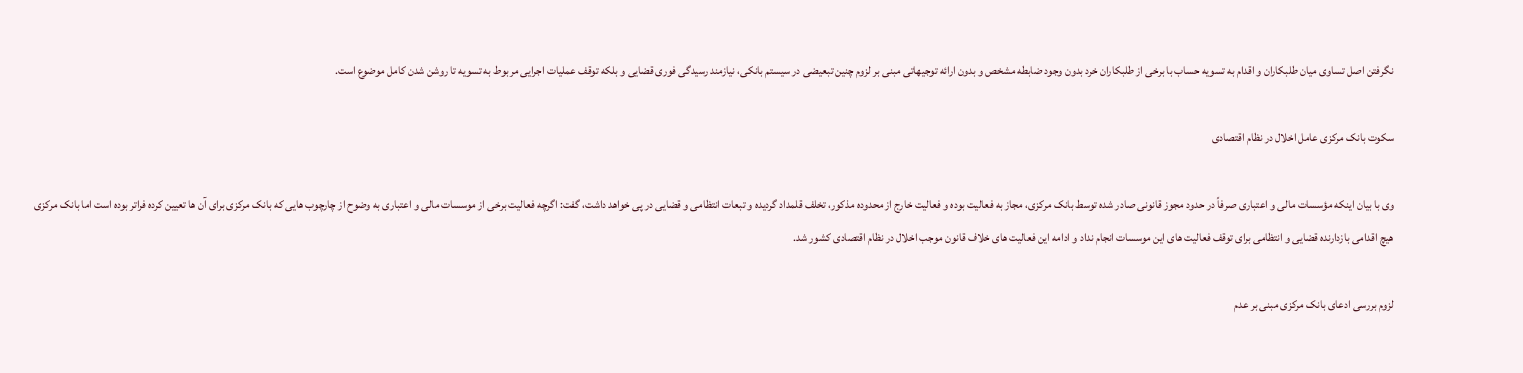نگرفتن اصل تساوی میان طلبکاران و اقدام به تسویه حساب با برخی از طلبکاران خرد بدون وجود ضابطه مشخص و بدون ارائه توجیهاتی مبنی بر لزوم چنین تبعیضی در سیستم بانکی، نیازمند رسیدگی فوری قضایی و بلکه توقف عملیات اجرایی مربوط به تسویه تا روشن شدن کامل موضوع است.

سکوت بانک مرکزی عامل اخلال در نظام اقتصادی

وی با بیان اینکه مؤسسات مالی و اعتباری صرفاً در حدود مجوز قانونی صادر شده توسط بانک مرکزی، مجاز به فعالیت بوده و فعالیت خارج از محدوده مذکور، تخلف قلمداد گردیده و تبعات انتظامی و قضایی در پی خواهد داشت، گفت: اگرچه فعالیت برخی از موسسات مالی و اعتباری به وضوح از چارچوب هایی که بانک مرکزی برای آن ها تعیین کرده فراتر بوده است اما بانک مرکزی هیچ اقدامی بازدارنده قضایی و انتظامی برای توقف فعالیت های این موسسات انجام نداد و ادامه این فعالیت های خلاف قانون موجب اخلال در نظام اقتصادی کشور شد.

لزوم بررسی ادعای بانک مرکزی مبنی بر عدم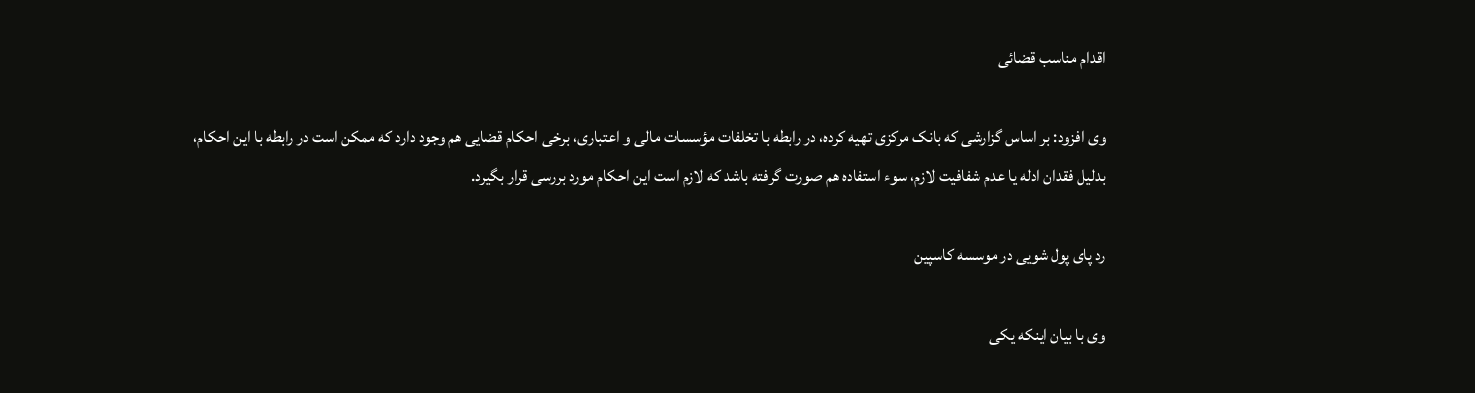اقدام مناسب قضائی

وی افزود: بر اساس گزارشی که بانک مرکزی تهیه کرده، در رابطه با تخلفات مؤسسات مالی و اعتباری، برخی احکام قضایی هم وجود دارد که ممکن است در رابطه با این احکام، بدلیل فقدان ادله یا عدم شفافیت لازم، سوء استفاده هم صورت گرفته باشد که لازم است این احکام مورد بررسی قرار بگیرد.

رد پای پول شویی در موسسه کاسپین

وی با بیان اینکه یکی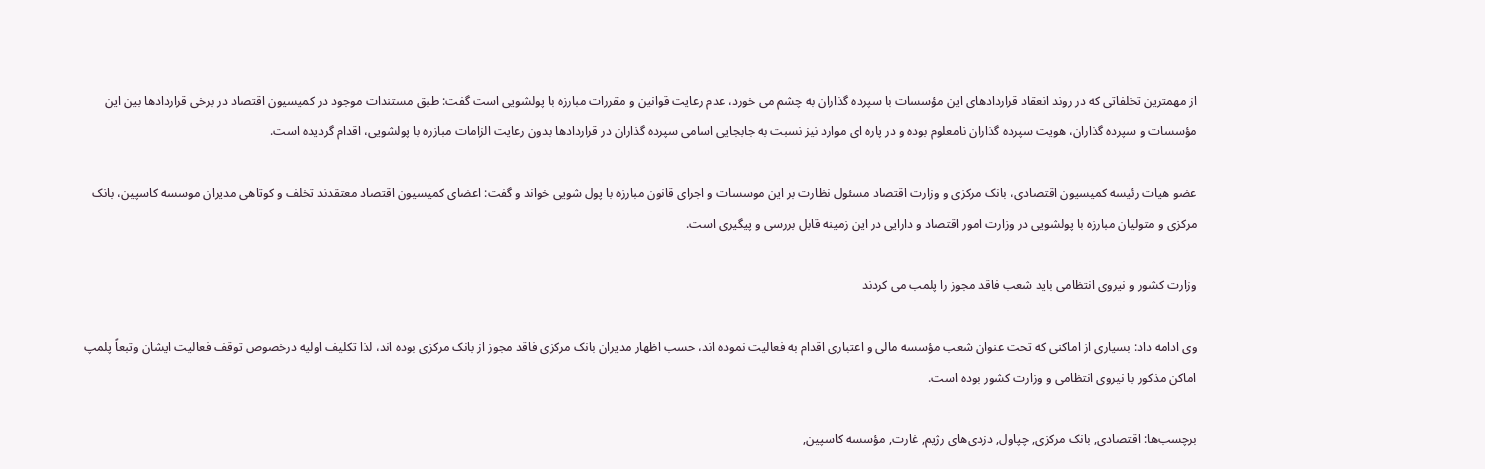از مهمترین تخلفاتی که در روند انعقاد قراردادهای این مؤسسات با سپرده گذاران به چشم می خورد، عدم رعایت قوانین و مقررات مبارزه با پولشویی است گفت: طبق مستندات موجود در کمیسیون اقتصاد در برخی قراردادها بین این مؤسسات و سپرده گذاران، هویت سپرده گذاران نامعلوم بوده و در پاره ای موارد نیز نسبت به جابجایی اسامی سپرده گذاران در قراردادها بدون رعایت الزامات مبازره با پولشویی، اقدام گردیده است.

عضو هیات رئیسه کمیسیون اقتصادی، بانک مرکزی و وزارت اقتصاد مسئول نظارت بر این موسسات و اجرای قانون مبارزه با پول شویی خواند و گفت: اعضای کمیسیون اقتصاد معتقدند تخلف و کوتاهی مدیران موسسه کاسپین، بانک مرکزی و متولیان مبارزه با پولشویی در وزارت امور اقتصاد و دارایی در این زمینه قابل بررسی و پیگیری است.

وزارت کشور و نیروی انتظامی باید شعب فاقد مجوز را پلمب می کردند

وی ادامه داد: بسیاری از اماکنی که تحت عنوان شعب مؤسسه مالی و اعتباری اقدام به فعالیت نموده اند، حسب اظهار مدیران بانک مرکزی فاقد مجوز از بانک مرکزی بوده اند، لذا تکلیف اولیه درخصوص توقف فعالیت ایشان وتبعاً پلمپ اماکن مذکور با نیروی انتظامی و وزارت کشور بوده است.

برچسب‌ها: اقتصادی, بانک مرکزی, چپاول, دزدی‌های رژیم, غارت, مؤسسه کاسپین,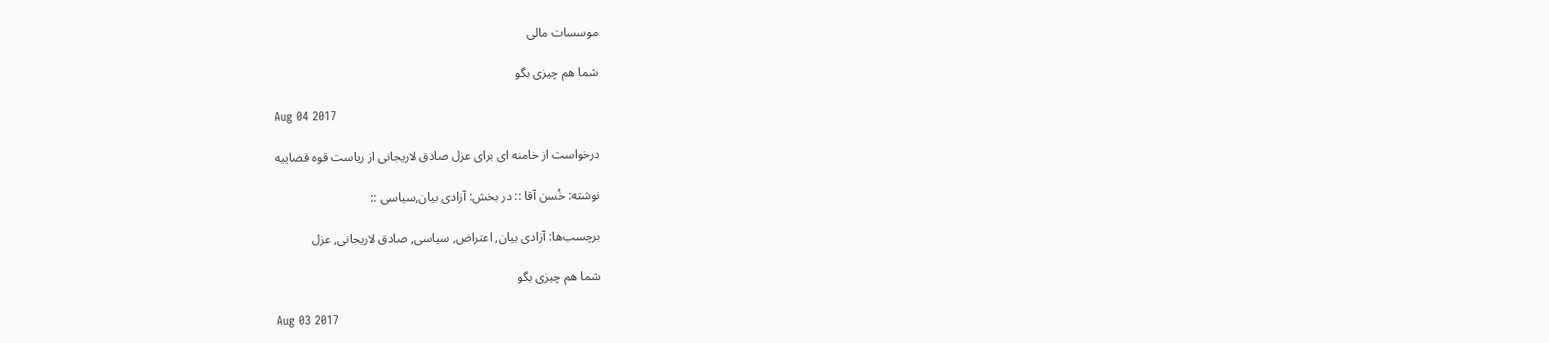موسسات مالی

شما هم چیزی بگو

Aug 04 2017

درخواست از خامنه ای برای عزل صادق لاریجانی از ریاست قوه قضاییه

نوشته: خُسن آقا :: در بخش: آزادی بیان,سیاسی ::

برچسب‌ها: آزادی بیان, اعتراض, سیاسی, صادق لاریجانی, عزل

شما هم چیزی بگو

Aug 03 2017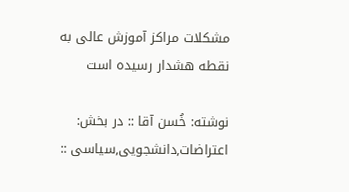مشکلات مراکز آموزش عالی به نقطه هشدار رسیده است

نوشته: خُسن آقا :: در بخش: اعتراضات,دانشجویی,سیاسی ::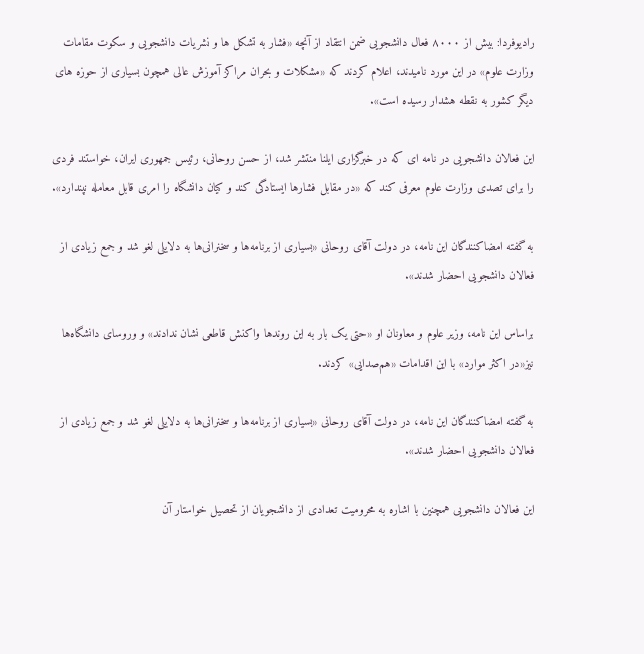رادیوفردا: بیش از ۸۰۰۰ فعال دانشجویی ضمن انتقاد از آنچه «فشار به تشکل ها و نشریات دانشجویی و سکوت مقامات وزارت علوم» در این مورد نامیدند،‌ اعلام کردند که «مشکلات و بحران مراکز آموزش عالی همچون بسیاری از حوزه های دیگر کشور به نقطه هشدار رسیده است».

این فعالان دانشجویی در نامه ای که در خبرگزاری ایلنا منتشر شد، از حسن روحانی،‌ رئیس جمهوری ایران، خواستند فردی را برای تصدی وزارت علوم معرفی کند که «در مقابل فشارها ایستادگی کند و کیان دانشگاه را امری قابل معامله نپندارد».

به گفته امضاکنندگان این نامه، در دولت آقای روحانی «بسیاری از برنامه‌ها و سخنرانی‌ها به دلایلی لغو شد و جمع زیادی از فعالان دانشجویی احضار شدند».

براساس این نامه، وزیر علوم و معاونان او «حتی یک بار به این روندها واکنش قاطعی نشان ندادند» و وروسای دانشگاه‌ها نیز«در اکثر موارد» با این اقدامات «هم‌صدایی» کردند.

به گفته امضاکنندگان این نامه، در دولت آقای روحانی «بسیاری از برنامه‌ها و سخنرانی‌ها به دلایلی لغو شد و جمع زیادی از فعالان دانشجویی احضار شدند».

این فعالان دانشجویی همچنین با اشاره به محرومیت تعدادی از دانشجویان از تحصیل خواستار آن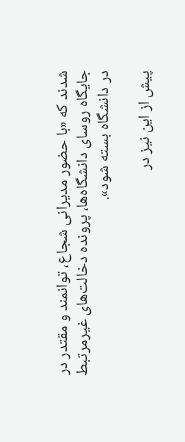شدند که «با حضور مدیرانی شجاع، توانمند و مقتدر در جایگاه روسای دانشگاه‌ها، پرونده‌ دخالت‌های غیرمرتبط در دانشگاه بسته شود».

پیش از این نیز در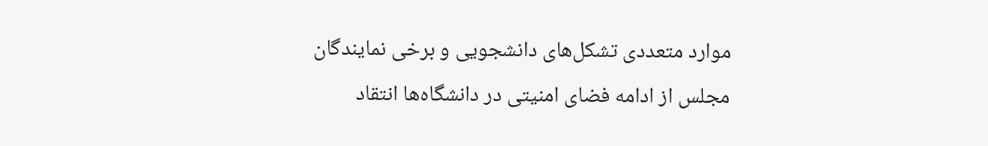موارد متعددی تشکل‌های دانشجویی و برخی نمایندگان مجلس از ادامه فضای امنیتی در دانشگاه‌ها انتقاد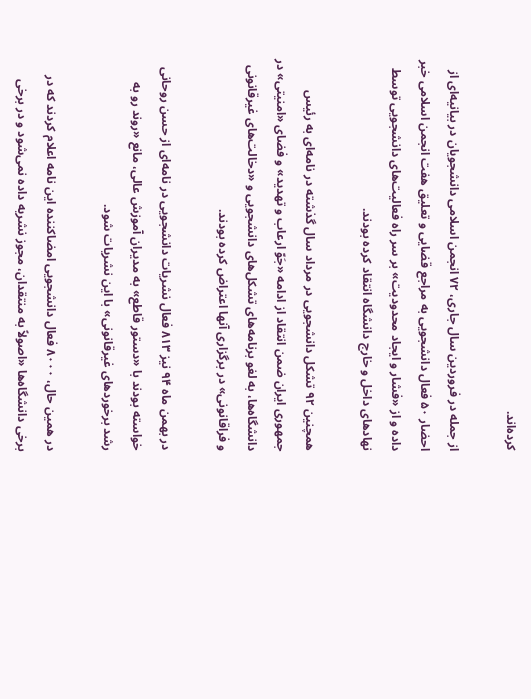کرده‌اند.

از جمله در فروردین سال جاری، ۷۲ انجمن اسلامی دانشجویان در بیانیه‌ای از احضار ۵۰ فعال دانشجویی به مراجع قضایی و تعلیق هفت انجمن اسلامی خبر داده و از «فشار و ایجاد محدودیت» بر سر راه فعالیت‌های دانشجویی توسط نهادهای داخل و خارج دانشگاه انتقاد کرده بودند.

همچنین ۹۲ تشکل دانشجویی در مرداد سال گذشته در نامه‌ای به رئیس جمهوری ایران ضمن انتقاد از ادامه «جَوّ ارعاب و تهدید» و فضای «امنیتی» در دانشگاه‌ها، به لغو برنامه‌های تشکل‌های دانشجویی و «دخالت‌های غیرقانونی و فراقانونی» در برگزاری آنها اعتراض کرده بودند.

در بهمن ماه ۹۴ نیز ۸۱۳ فعال نشریات دانشجویی در نامه‌ای از حسن روحانی خواسته بودند با «دستور قاطع» به مدیران آموزش عالی، مانع «روند رو به رشد برخوردهای غیرقانونی» با این نشریات شود.

در همین حال، ۸۰۰۰ فعال دانشجویی امضاکننده این نامه اعلام کردند که در برخی دانشگاه‌ها «اصولاً به منتقدان، مجوز نشریه داده نمی‌شود و در برخی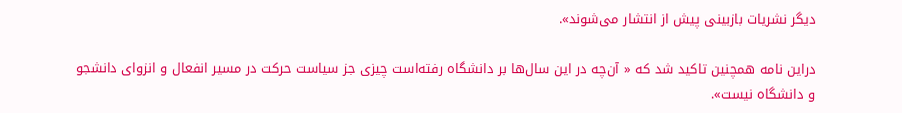دیگر نشریات بازبینی پیش از انتشار می‌شوند».

دراین نامه همچنین تاکید شد که « آن‌چه در این سال‌ها بر دانشگاه رفته‌است چیزی جز سیاست حرکت در مسیر انفعال و انزوای دانشجو و دانشگاه نیست».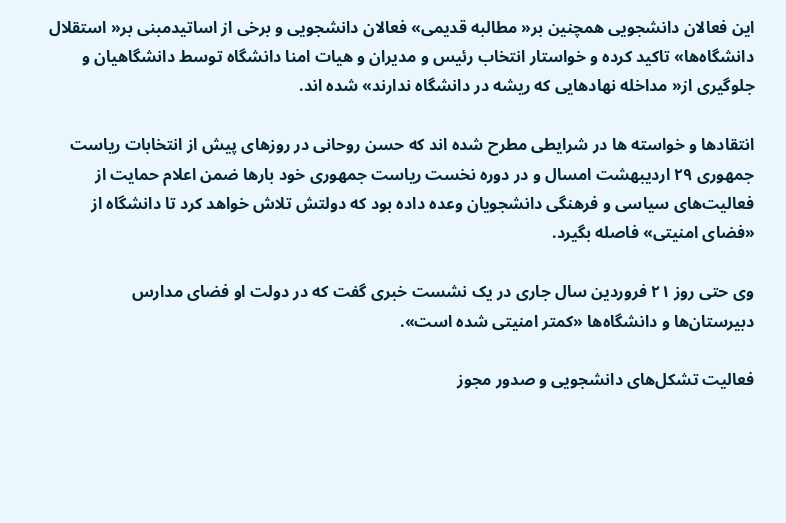این فعالان دانشجویی همچنین بر« مطالبه‌ قدیمی» فعالان دانشجویی و برخی از اساتیدمبنی بر« استقلال دانشگاه‌ها» تاکید کرده و خواستار انتخاب رئیس و مدیران و هیات امنا دانشگاه توسط دانشگاهیان و جلوگیری از« مداخله‌ نهادهایی که ریشه در دانشگاه ندارند» شده اند.

انتقادها و خواسته ها در شرایطی مطرح شده اند که حسن روحانی در روزهای پیش از انتخابات ریاست جمهوری ۲۹ اردیبهشت امسال و در دوره نخست ریاست جمهوری خود بارها ضمن اعلام حمایت از فعالیت‌های سیاسی و فرهنگی دانشجویان وعده داده بود که دولتش تلاش خواهد کرد تا دانشگاه از «فضای امنیتی» فاصله بگیرد.

وی حتی روز ۲۱ فروردین سال جاری در یک نشست خبری گفت که در دولت او فضای مدارس دبیرستان‌ها و دانشگاه‌ها «کمتر امنیتی شده است».

فعالیت تشکل‌های دانشجویی و صدور مجوز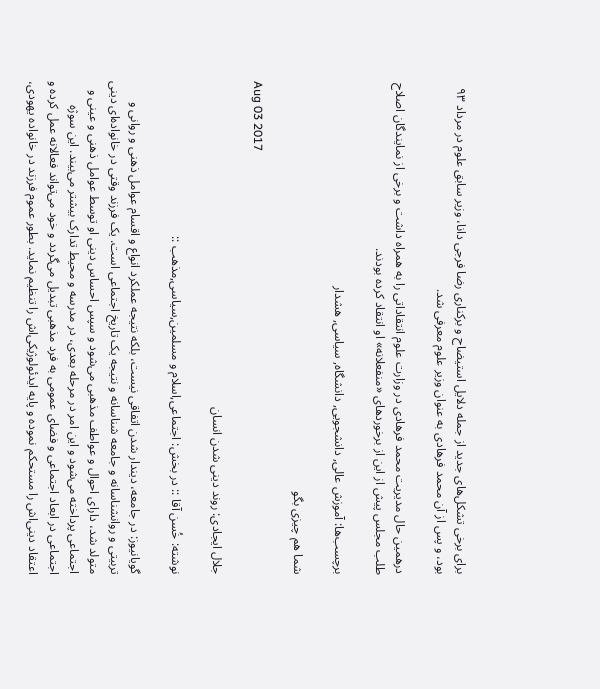برای برخی تشکل‌های جدید از جمله دلایل استیضاح و برکناری رضا فرجی دانا، وزیر سابق علوم در مرداد ۹۳ بود، و پس از آن محمد فرهادی به عنوان وزیر علوم معرفی شد.

درهمین حال مدیریت محمد فرهادی در وزارت علوم انتقاداتی را به همراه داشت و برخی از نمایندگان اصلاح طلب مجلس پیش از این از برخوردهای «منفعلانه» او انتقاد کرده بودند.

برچسب‌ها: آموزش عالی, دانشجویی, دانشگاه, سیاسی, هشدار

شما هم چیزی بگو

Aug 03 2017

جلال ایجادی: روند دینی شدن انسان

نوشته: خُسن آقا :: در بخش: اجتماعی,اسلام و مسلمین,سیاسی,مذهب ::

گویانیوز: در جامعه، دیندار شدن اتفاقی نیست، بلکه نتیجه عملکرد انواع و اقسام عوامل ذهنی و روانی و تربیتی و روانشناسانه و جامعه شناسانه و نتیجه یک تاریخ اجتماعی است. یک فرزند وقتی در خانواده‌ای دینی متولد شد، دارای احوال و عواطف مذهبی می‌شود و سپس احساس دینی او توسط عوامل ذهنی و عینی و اجتماعی پرداخته می‌شود و این امر در مرحله بعدی، در مدرسه و محیط تدارک بیشتر می‌بیند. این سوژه اجتماعی در ابعاد اجتماعی و فضای عمومی به فرد مذهبی تبدیل می‌گردد و خود می‌تواند فعالانه عمل کرده و اعتقاد دینی‌اش را مستحکم نموده و پایه ایدئولوژیکی‌اش را تنظیم نماید. بطور عموم فرزند در خانواده یهودی،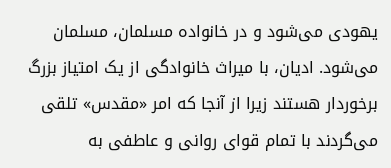یهودی می‌شود و در خانواده مسلمان، مسلمان می‌شود. ادیان، با میراث خانوادگی از یک امتیاز بزرگ برخوردار هستند زیرا از آنجا که امر «مقدس» تلقی می‌گردند با تمام قوای روانی و عاطفی به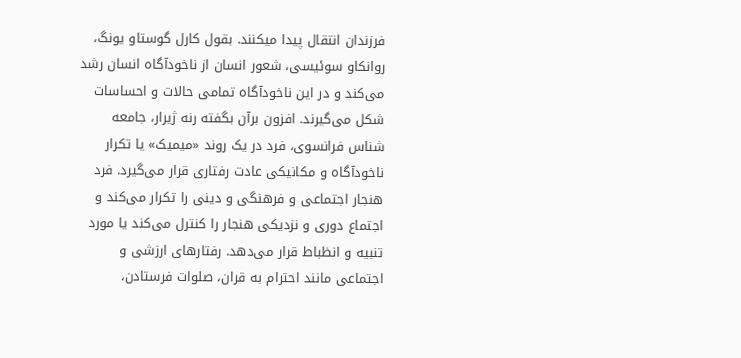فرزندان انتقال پیدا میکنند. بقول کارل گوستاو یونگ، روانکاو سوئیسی، شعور انسان از ناخودآگاه انسان رشد می‌کند و در این ناخودآگاه تمامی حالات و احساسات شکل می‌گیرند. افزون برآن بگفته رنه ژیرار، جامعه شناس فرانسوی، فرد در یک روند «میمیک» یا تکرار ناخودآگاه و مکانیکی عادت رفتاری قرار می‌گیرد. فرد هنجار اجتماعی و فرهنگی و دینی را تکرار می‌کند و اجتماع دوری و نزدیکی هنجار را کنترل می‌کند یا مورد تنبیه و انظباط قرار می‌دهد. رفتارهای ارزشی و اجتماعی مانند احترام به قران، صلوات فرستادن،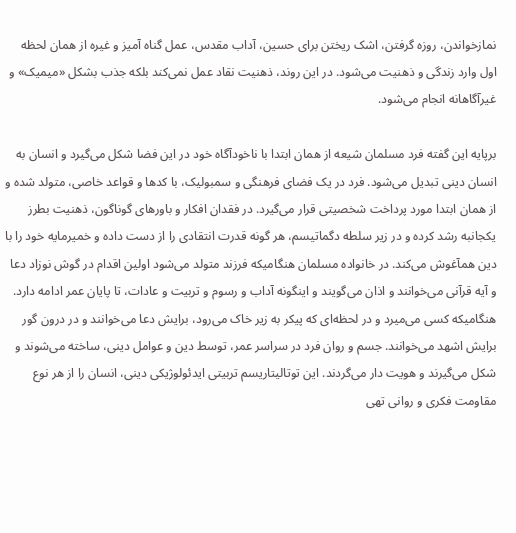نمازخواندن، روزه گرفتن، اشک ریختن برای حسین، آداب مقدس، عمل گناه آمیز و غیره از همان لحظه اول وارد زندگی و ذهنیت می‌شود. در این روند، ذهنیت نقاد عمل نمی‌کند بلکه جذب بشکل «میمیک» و غیرآگاهانه انجام می‌شود.

برپایه این گفته فرد مسلمان شیعه از همان ابتدا با ناخودآگاه خود در این فضا شکل می‌گیرد و انسان به انسان دینی تبدیل می‌شود. فرد در یک فضای فرهنگی و سمبولیک، با کدها و قواعد خاصی، متولد شده و از همان ابتدا مورد پرداخت شخصیتی قرار می‌گیرد. در فقدان افکار و باورهای گوناگون، ذهنیت بطرز یکجانبه رشد کرده و در زیر سلطه دگماتیسم، هر گونه قدرت انتقادی را از دست داده و خمیرمایه خود را با دین همآغوش می‌کند. در خانواده مسلمان هنگامیکه فرزند متولد می‌شود اولین اقدام در گوش نوزاد دعا و آیه قرآنی می‌خوانند و اذان می‌گویند و اینگونه آداب و رسوم و تربیت و عادات، تا پایان عمر ادامه دارد. هنگامیکه کسی می‌میرد و در لحظه‌ای که پیکر به زیر خاک می‌رود، برایش دعا می‌خوانند و در درون گور برایش اشهد می‌خوانند. جسم و روان فرد در سراسر عمر، توسط دین و عوامل دینی، ساخته می‌شوند و شکل می‌گیرند و هویت دار می‌گردند. این توتالیتاریسم تربیتی ایدئولوژیکی دینی، انسان را از هر نوع مقاومت فکری و روانی تهی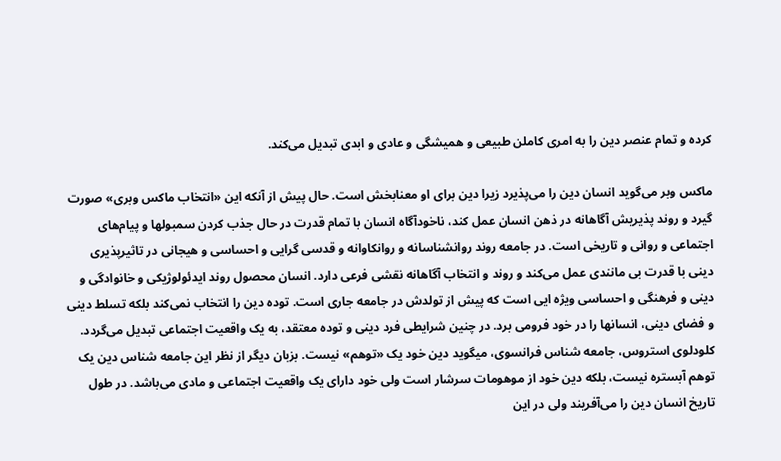کرده و تمام عنصر دین را به امری کاملن طبیعی و همیشگی و عادی و ابدی تبدیل می‌کند.

ماکس وبر می‌گوید انسان دین را می‌پذیرد زیرا دین برای او معنابخش است. حال پیش از آنکه این «انتخاب ماکس وبری» صورت گیرد و روند پذیریش آگاهانه در ذهن انسان عمل کند، ناخودآگاه انسان با تمام قدرت در حال جذب کردن سمبولها و پیام‌های اجتماعی و روانی و تاریخی است. در جامعه روند روانشناسانه و روانکاوانه و قدسی گرایی و احساسی و هیجانی در تاثیرپذیری دینی با قدرت بی مانندی عمل می‌کند و روند و انتخاب آگاهانه نقشی فرعی دارد. انسان محصول روند ایدئولوژیکی و خانوادگی و دینی و فرهنگی و احساسی ویژه ایی است که پیش از تولدش در جامعه جاری است. توده دین را انتخاب نمی‌کند بلکه تسلط دینی و فضای دینی، انسانها را در خود فرومی برد. در چنین شرایطی فرد دینی و توده معتقد، به یک واقعیت اجتماعی تبدیل می‌گردد. کلودلوی استروس، جامعه شناس فرانسوی، میگوید دین خود یک «توهم» نیست. بزبان دیگر از نظر این جامعه شناس دین یک توهم آبستره نیست، بلکه دین خود از موهومات سرشار است ولی خود دارای یک واقعیت اجتماعی و مادی می‌باشد. در طول تاریخ انسان دین را می‌آفریند ولی در این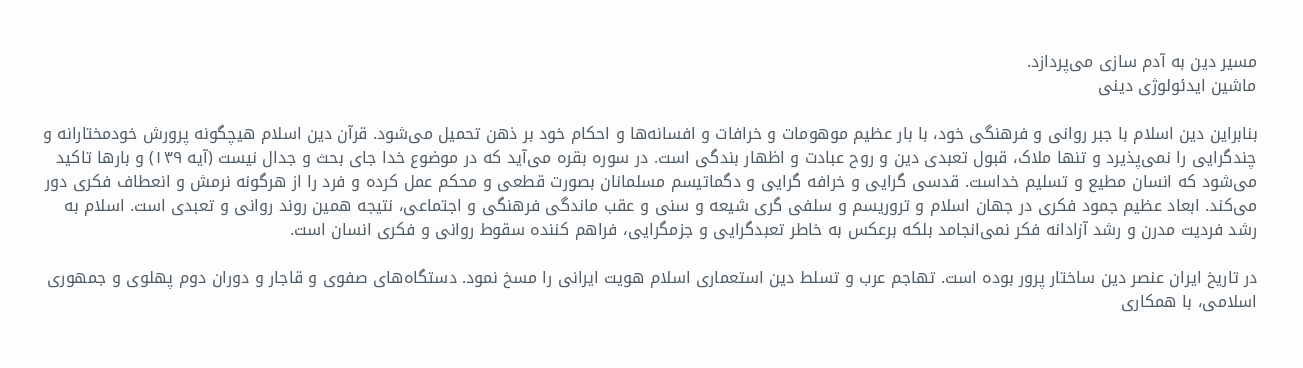مسیر دین به آدم سازی می‌پردازد.
ماشین ایدئولوژی دینی

بنابراین دین اسلام با جبر روانی و فرهنگی خود، با بار عظیم موهومات و خرافات و افسانه‌ها و احکام خود بر ذهن تحمیل می‌شود. قرآن دین اسلام هیچگونه پرورش خودمختارانه و چندگرایی را نمی‌پذیرد و تنها ملاک، قبول تعبدی دین و روح عبادت و اظهار بندگی است. در سوره بقره می‌آید که در موضوع خدا جای بحث و جدال نیست (آیه ۱۳۹) و بارها تاکید می‌شود که انسان مطیع و تسلیم خداست. قدسی گرایی و خرافه گرایی و دگماتیسم مسلمانان بصورت قطعی و محکم عمل کرده و فرد را از هرگونه نرمش و انعطاف فکری دور می‌کند. ابعاد عظیم جمود فکری در جهان اسلام و تروریسم و سلفی گری شیعه و سنی و عقب ماندگی فرهنگی و اجتماعی، نتیجه همین روند روانی و تعبدی است. اسلام به رشد فردیت مدرن و رشد آزادانه فکر نمی‌انجامد بلکه برعکس به خاطر تعبدگرایی و جزمگرایی، فراهم کننده سقوط روانی و فکری انسان است.

در تاریخ ایران عنصر دین ساختار پرور بوده است. تهاجم عرب و تسلط دین استعماری اسلام هویت ایرانی را مسخ نمود. دستگاه‌های صفوی و قاجار و دوران دوم پهلوی و جمهوری اسلامی، با همکاری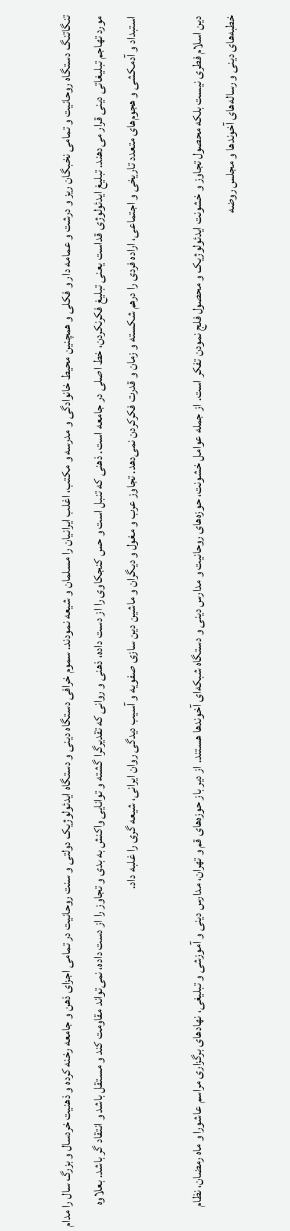تنگاتنگ دستگاه روحانیت و تمامی نخبگان ریز و درشت و عمامه دار و فکلی و همچنین محیط خانوادگی و مدرسه و مکتب، اغلب ایرانیان را مسلمان و شیعه نمودند. سموم خرافی دستگاه دینی و دستگاه ایدئولوژیک دولتی و سنت روحانیت در تمامی اجزای ذهن و جامعه رخنه کرده و ذهنیت خردسال و بزرگ سال را مدام مورد تهاجم تبلیغاتی دینی قرار می‌دهند. تبلیغ ایدئولوژی قداست یعنی تبلیغ فکرنکردن، خط اصلی در جامعه است. ذهنی که تنبل است و حس کنجکاوی را از دست داده، ذهنی و روانی که تقدیرگرا گشته و توانایی واکنش به بدی و تجاوز را از دست داده، نمی‌تواند مقاومت کند و مستقل باشد و انتقاد گر باشد. بعلاوه استبداد و آدمکشی و هجوم‌های متعدد تاریخی و اجتماعی، اراده فردی را درهم شکسته و زمان و قدرت فکرکردن نمی‌دهد. تجاوز عرب و مغول و دیگران و ماشین دین سازی صفویه و آسیب دیدگی روان ایرانی، شیعه گری را غلبه داد.

دین اسلام فطری نیست بلکه محصول تجاوز و خشونت ایدئولوژیک و محصول فلج نمودن تفکر است. از جمله عوامل خشونت، حوزه‌های روحانیت و مدارس دینی و دستگاه شبکه‌ای آخوندها هستند. از دیر باز حوزه‌های قم و تهران، مدارس دینی و آموزشی و تبلیغی، نهادهای برگزاری مراسم عاشورا و ماه رمضان، نظام خطبه‌های دینی و رساله‌های آخوندها و مجلس روضه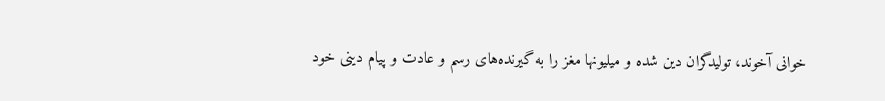خوانی آخوند، تولیدگران دین شده و میلیونها مغز را به گیرنده‌های رسم و عادت و پیام دینی خود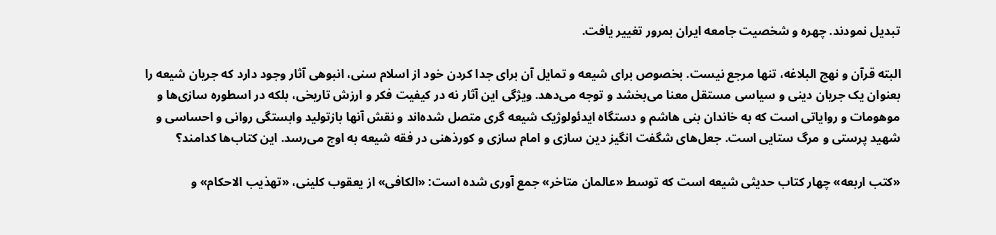تبدیل نمودند. چهره و شخصیت جامعه ایران بمرور تغییر یافت.

البته قرآن و نهج البلاغه، تنها مرجع نیست. بخصوص برای شیعه و تمایل آن برای جدا کردن خود از اسلام سنی، انبوهی آثار وجود دارد که جریان شیعه را بعنوان یک جریان دینی و سیاسی مستقل معنا می‌بخشد و توجه می‌دهد. ویژگی این آثار نه در کیفیت فکر و ارزش تاریخی، بلکه در اسطوره سازی‌ها و موهومات و روایاتی است که به خاندان بنی هاشم و دستگاه ایدئولوژیک شیعه گری متصل شده‌اند و نقش آنها بازتولید وابستگی روانی و احساسی و شهید پرستی و مرگ ستایی است. جعل‌های شگفت انگیز دین سازی و امام سازی و کورذهنی در فقه شیعه به اوج می‌رسد. این کتاب‌ها کدامند؟

«کتب اربعه» چهار کتاب حدیثی شیعه است که توسط «عالمان متاخر» جمع آوری شده است: «الکافی» از یعقوب کلینی، «تهذیب الاحکام» و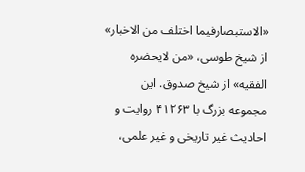«الاستبصارفیما اختلف من الاخبار» از شیخ طوسی، «من لایحضره الفقیه» از شیخ صدوق. این مجموعه بزرگ با ۴۱۲۶۳ روایت و احادیث غیر تاریخی و غیر علمی،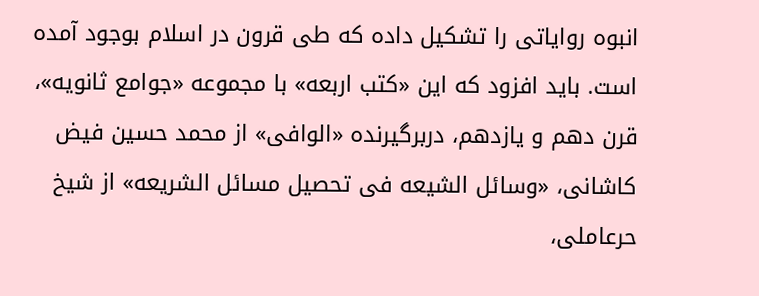انبوه روایاتی را تشکیل داده که طی قرون در اسلام بوجود آمده است. باید افزود که این «کتب اربعه» با مجموعه «جوامع ثانویه»، قرن دهم و یازدهم، دربرگیرنده «الوافی» از محمد حسین فیض کاشانی، «وسائل الشیعه فی تحصیل مسائل الشریعه» از شیخ حرعاملی،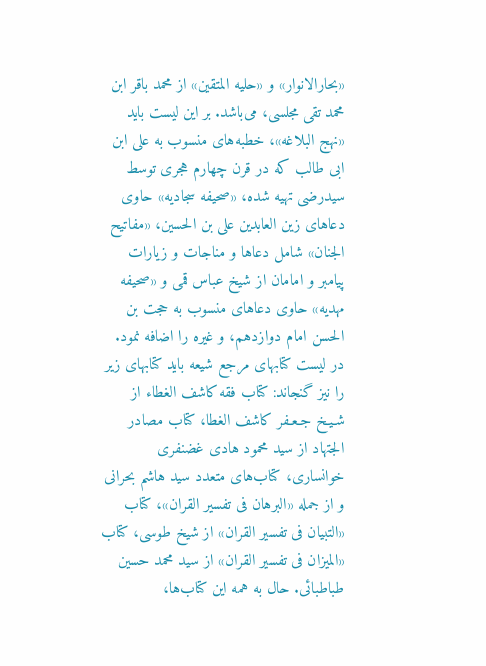«بحارالانوار» و «حلیه المتقین» از محمد باقر ابن محمد تقی مجلسی، می‌باشد. بر این لیست باید «نهج البلاغه»، خطبه‌های منسوب به علی ابن ابی طالب که در قرن چهارم هجری توسط سیدرضی تهیه شده، «صحیفه سجادیه» حاوی دعاهای زین العابدین علی بن الحسین، «مفاتیح الجنان» شامل دعاها و مناجات و زیارات پیامبر و امامان از شیخ عباس قمی و «صحیفه مهدیه» حاوی دعاهای منسوب به حجت بن الحسن امام دوازدهم، و غیره را اضافه نمود. در لیست کتابهای مرجع شیعه باید کتابهای زیر را نیز گنجاند: کتاب فقه کاشف الغطاء از شـیـخ جـعـفر کاشف الغطا، کتاب مصادر الجتهاد از سید محمود هادی غضنفری خوانساری، کتاب‌های متعدد سید هاشم بحرانی و از جمله «البرهان فی تفسیر القران»، کتاب «التبیان فی تفسیر القران» از شیخ طوسی، کتاب «المیزان فی تفسیر القران» از سید محمد حسین طباطبائی. حال به همه این کتاب‌ها،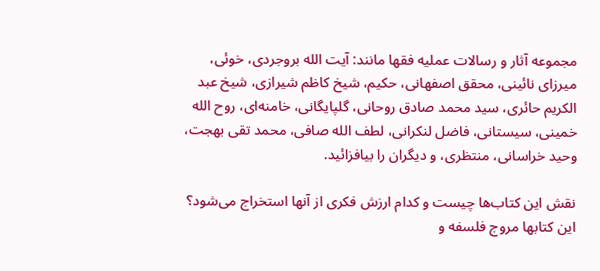مجموعه آثار و رسالات عملیه فقها مانند: آیت الله بروجردى، خوئی، میرزای نائینی، محقق اصفهانی، حکیم، شیخ کاظم شیرازی، شیخ عبد الکریم حائری، سید محمد صادق روحانی، گلپایگانی، خامنه‌ای، روح الله خمینی، سیستانی، فاضل لنکرانی، لطف الله صافی، محمد تقی بهجت، وحید خراسانی، منتظری، و دیگران را بیافزائید.

نقش این کتاب‌ها چیست و کدام ارزش فکری از آنها استخراج می‌شود؟ این کتابها مروج فلسفه و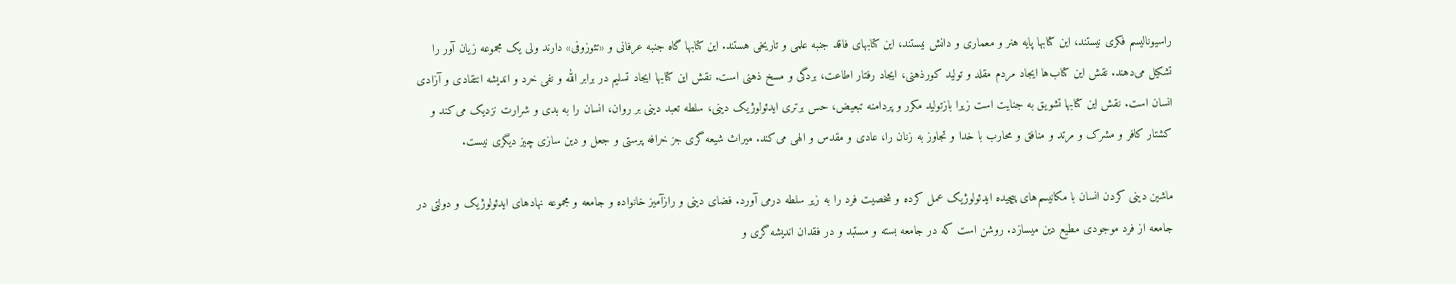راسیونالیسم فکری نیستند، این کتابها پایه هنر و معماری و دانش نیستند، این کتابهای فاقد جنبه علمی و تاریخی هستند. این کتابها گاه جنبه عرفانی و «تئوزوفی» دارند ولی یک مجموعه زیان آور را تشکیل می‌دهند. نقش این کتاب‌ها ایجاد مردم مقلد و تولید کورذهنی، ایجاد رفتار اطاعت، بردگی و مسخ ذهنی است. نقش این کتابها ایجاد تسلیم در برابر الله و نفی خرد و اندیشه انتقادی و آزادی انسان است. نقش این کتابها تشویق به جنایت است زیرا بازتولید مکرر و پردامنه تبعیض، حس برتری ایدئولوژیک دینی، سلطه تعبد دینی بر روان، انسان را به بدی و شرارت نزدیک می‌کند و کشتار کافر و مشرک و مرتد و منافق و محارب با خدا و تجاوز به زنان را، عادی و مقدس و الهی می‌کند. میراث شیعه گری جز خرافه پرستی و جعل و دین سازی چیز دیگری نیست.

ماشین دینی کردن انسان با مکانیسم‌های پیچیده ایدئولوژیک عمل کرده و شخصیت فرد را به زیر سلطه درمی آورد. فضای دینی و رازآمیز خانواده و جامعه و مجموعه نهادهای ایدئولوژیک و دولتی در جامعه از فرد موجودی مطیع دین میسازد. روشن است که در جامعه بسته و مستبد و در فقدان اندیشه گری و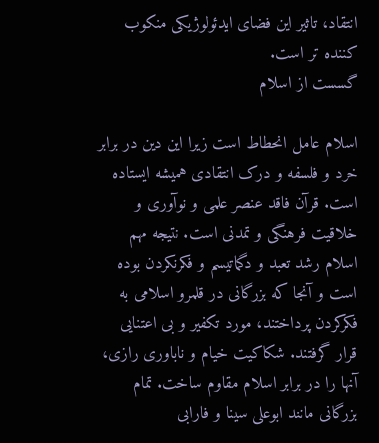انتقاد، تاثیر این فضای ایدئولوژیکی منکوب کننده تر است.
گسست از اسلام

اسلام عامل انحطاط است زیرا این دین در برابر خرد و فلسفه و درک انتقادی همیشه ایستاده است. قرآن فاقد عنصر علمی و نوآوری و خلاقیت فرهنگی و تمدنی است. نتیجه مهم اسلام رشد تعبد و دگماتیسم و فکرنکردن بوده است و آنجا که بزرگانی در قلمرو اسلامی به فکرکردن پرداختند، مورد تکفیر و بی اعتنایی قرار گرفتند. شکاکیت خیام و ناباوری رازی، آنها را در برابر اسلام مقاوم ساخت. تمام بزرگانی مانند ابوعلی سینا و فارابی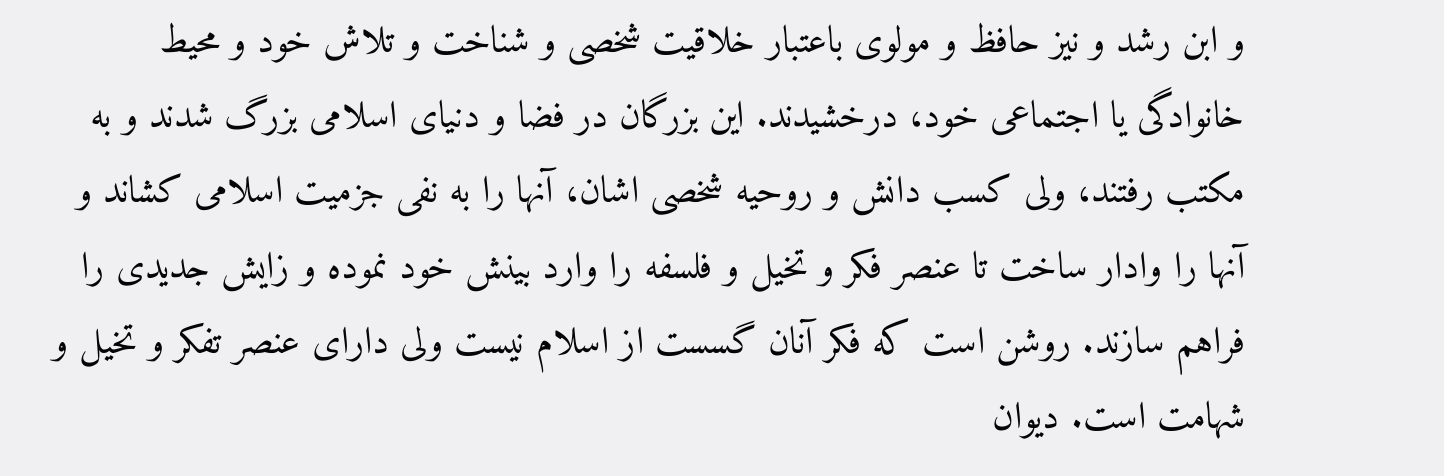و ابن رشد و نیز حافظ و مولوی باعتبار خلاقیت شخصی و شناخت و تلاش خود و محیط خانوادگی یا اجتماعی خود، درخشیدند. این بزرگان در فضا و دنیای اسلامی بزرگ شدند و به مکتب رفتند، ولی کسب دانش و روحیه شخصی اشان، آنها را به نفی جزمیت اسلامی کشاند و آنها را وادار ساخت تا عنصر فکر و تخیل و فلسفه را وارد بینش خود نموده و زایش جدیدی را فراهم سازند. روشن است که فکر آنان گسست از اسلام نیست ولی دارای عنصر تفکر و تخیل و شهامت است. دیوان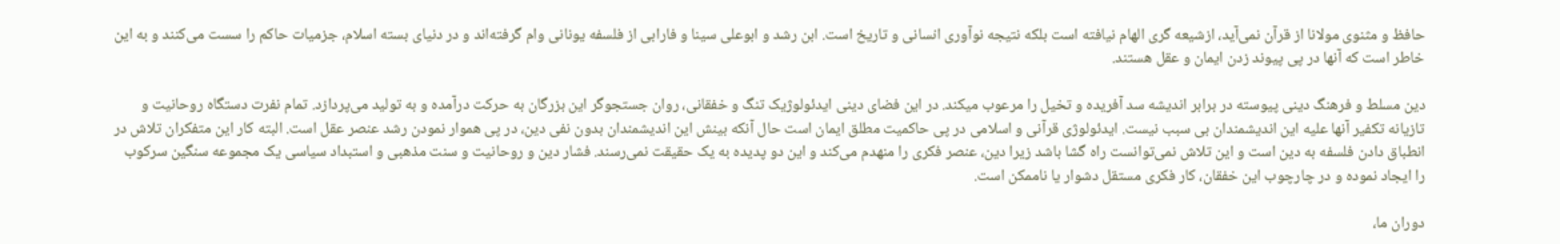حافظ و مثنوی مولانا از قرآن نمی‌آید، ازشیعه گری الهام نیافته است بلکه نتیجه نوآوری انسانی و تاریخ است. ابن رشد و ابوعلی سینا و فارابی از فلسفه یونانی وام گرفته‌اند و در دنیای بسته اسلام، جزمیات حاکم را سست می‌کنند و به این خاطر است که آنها در پی پیوند زدن ایمان و عقل هستند.

دین مسلط و فرهنگ دینی پیوسته در برابر اندیشه سد آفریده و تخیل را مرعوب میکند. در این فضای دینی ایدئولوژیک تنگ و خفقانی، روان جستجوگر این بزرگان به حرکت درآمده و به تولید می‌پردازد. تمام نفرت دستگاه روحانیت و تازیانه تکفیر آنها علیه این اندیشمندان بی سبب نیست. ایدئولوژی قرآنی و اسلامی در پی حاکمیت مطلق ایمان است حال آنکه بینش این اندیشمندان بدون نفی دین، در پی هموار نمودن رشد عنصر عقل است. البته کار این متفکران تلاش در انطباق دادن فلسفه به دین است و این تلاش نمی‌توانست راه گشا باشد زیرا دین، عنصر فکری را منهدم می‌کند و این دو پدیده به یک حقیقت نمی‌رسند. فشار دین و روحانیت و سنت مذهبی و استبداد سیاسی یک مجموعه سنگین سرکوب را ایجاد نموده و در چارچوب این خفقان، کار فکری مستقل دشوار یا ناممکن است.

دوران ما،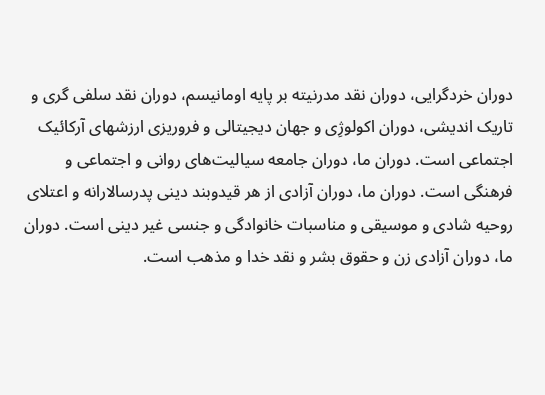دوران خردگرایی، دوران نقد مدرنیته بر پایه اومانیسم، دوران نقد سلفی گری و تاریک اندیشی، دوران اکولوژِی و جهان دیجیتالی و فروریزی ارزشهای آرکائیک اجتماعی است. دوران ما، دوران جامعه سیالیت‌های روانی و اجتماعی و فرهنگی است. دوران ما، دوران آزادی از هر قیدوبند دینی پدرسالارانه و اعتلای روحیه شادی و موسیقی و مناسبات خانوادگی و جنسی غیر دینی است. دوران ما، دوران آزادی زن و حقوق بشر و نقد خدا و مذهب است.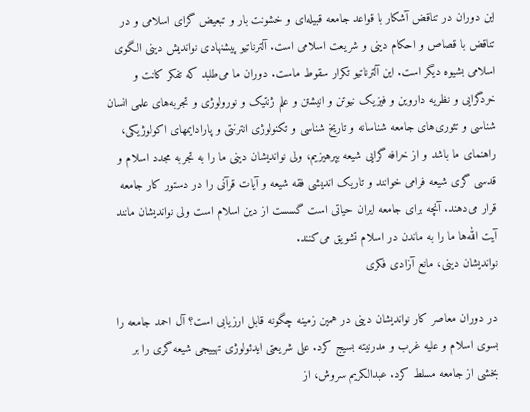این دوران در تناقض آشکار با قواعد جامعه قبیله‌ای و خشونت بار و تبعیض گرای اسلامی و در تناقض با قصاص و احکام دینی و شریعت اسلامی است. آلترناتیو پیشنهادی نواندیش دینی الگوی اسلامی بشیوه دیگر است. این آلترناتیو تکرار سقوط ماست. دوران ما می‌طلبد که تفکر کانت و خردگرایی و نظریه داروین و فیزیک نیوتن و انیشتن و علم ژنتیک و نورولوژی و تجربه‌های علمی انسان شناسی و تئوری‌های جامعه شناسانه و تاریخ شناسی و تکنولوژی انترنتی و پارادایمهای اکولوژیکی، راهنمای ما باشد و از خرافه گرایی شیعه بپرهیزیم، ولی نواندیشان دینی ما را به تجربه مجدد اسلام و قدسی گری شیعه فرامی خوانند و تاریک اندیشی فقه شیعه و آیات قرآنی را در دستور کار جامعه قرار می‌دهند. آنچه برای جامعه ایران حیاتی است گسست از دین اسلام است ولی نواندیشان مانند آیت الله‌ها ما را به ماندن در اسلام تشویق می‌کنند.
نواندیشان دینی، مانع آزادی فکری

در دوران معاصر کار نواندیشان دینی در همین زمینه چگونه قابل ارزیابی است؟ آل احمد جامعه را بسوی اسلام و علیه غرب و مدرنیته بسیج کرد. علی شریعتی ایدئولوژی تهییجی شیعه گری را بر بخشی از جامعه مسلط کرد. عبدالکریم سروش، از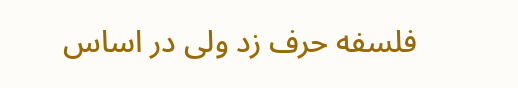فلسفه حرف زد ولی در اساس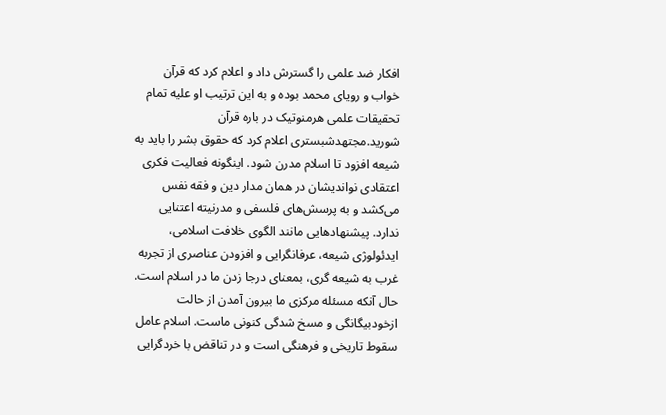افکار ضد علمی را گسترش داد و اعلام کرد که قرآن خواب و رویای محمد بوده و به این ترتیب او علیه تمام تحقیقات علمی هرمنوتیک در باره قرآن شورید.مجتهدشبستری اعلام کرد که حقوق بشر را باید به شیعه افزود تا اسلام مدرن شود. اینگونه فعالیت فکری اعتقادی نواندیشان در همان مدار دین و فقه نفس می‌کشد و به پرسش‌های فلسفی و مدرنیته اعتنایی ندارد. پیشنهادهایی مانند الگوی خلافت اسلامی، ایدئولوژی شیعه، عرفانگرایی و افزودن عناصری از تجربه غرب به شیعه گری، بمعنای درجا زدن ما در اسلام است. حال آنکه مسئله مرکزی ما بیرون آمدن از حالت ازخودبیگانگی و مسخ شدگی کنونی ماست. اسلام عامل سقوط تاریخی و فرهنگی است و در تناقض با خردگرایی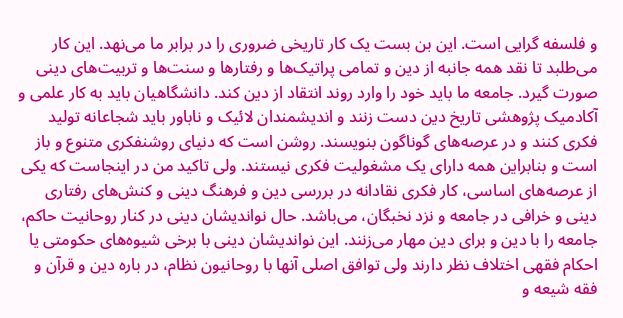و فلسفه گرایی است. این بن بست یک کار تاریخی ضروری را در برابر ما می‌نهد. این کار می‌طلبد تا نقد همه جانبه از دین و تمامی پراتیک‌ها و رفتارها و سنت‌ها و تربیت‌های دینی صورت گیرد. جامعه ما باید خود را وارد روند انتقاد از دین کند. دانشگاهیان باید به کار علمی و آکادمیک پژوهشی تاریخ دین دست زنند و اندیشمندان لائیک و ناباور باید شجاعانه تولید فکری کنند و در عرصه‌های گوناگون بنویسند. روشن است که دنیای روشنفکری متنوع و باز است و بنابراین همه دارای یک مشغولیت فکری نیستند. ولی تاکید من در اینجاست که یکی از عرصه‌های اساسی، کار فکری نقادانه در بررسی دین و فرهنگ دینی و کنش‌های رفتاری دینی و خرافی در جامعه و نزد نخبگان، می‌باشد. حال نواندیشان دینی در کنار روحانیت حاکم، جامعه را با دین و برای دین مهار می‌زنند. این نواندیشان دینی با برخی شیوه‌های حکومتی یا احکام فقهی اختلاف نظر دارند ولی توافق اصلی آنها با روحانیون نظام، در باره دین و قرآن و فقه شیعه و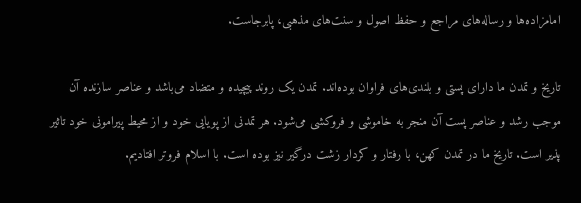امامزاده‌ها و رساله‌های مراجع و حفظ اصول و سنت‌های مذهبی، پابرجاست.

تاریخ و تمدن ما دارای پستی و بلندی‌های فراوان بوده‌اند. تمدن یک روند پیچیده و متضاد می‌باشد و عناصر سازنده آن موجب رشد و عناصر پست آن منجر به خاموشی و فروکشی می‌شود. هر تمدنی از پویایی خود و از محیط پیرامونی خود تاثیر پذیر است. تاریخ ما در تمدن کهن، با رفتار و کردار زشت درگیر نیز بوده است. با اسلام فروتر افتادیم.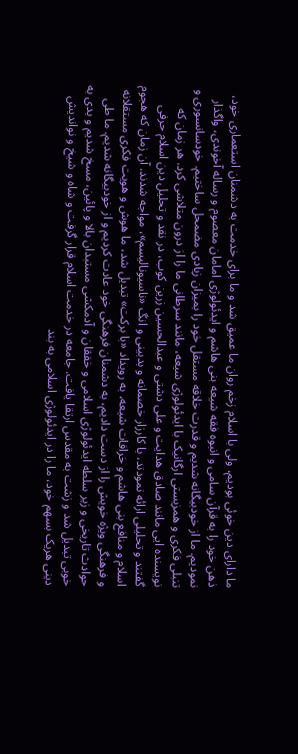ما دارای دین خوئی بودیم، ولی با اسلام زخم روان ما عمیق شد و ما برای خدمت به دشمنان استعماری خود، ذهن خود را به قرآن سامی و انبوه فقه شیعه بنی هاشم و ایدئولوژی امامان معصوم و رساله آخوندی، واگذار نمودیم. ما از خودبیگانه شدیم و قدرت خلاقه مستقل خود را بمیزان زیادی مضمحل ساختیم. خودسانسوری و تنبلی فکری و همزیستی ارگانیک با ایدئولوژی شیعه، مانند سرطانی ما را از درون متلاشی کرد. هر زمان که نویسنده ایی مانند صادق هدایت و علی دشتی و عبدالحسین زرین کوب، در نقد و تحلیل دین اسلام حرفی گفتند و تحلیلی ارائه نمودند، با کارزار خصمانه و بدبینی و انگ «ناسیونالیسم»، مواجه شدند. آن زمان که هجوم اسلام و منافع بنی هاشم و خرافات شیعه، به رویداد «با برکت» تبدیل شد، ما هوش و هویت فکری مستقلانه و فرهنگی ویژه خویش را از دست دادیم، به دشمنان فرهنگی خود عادت کردیم و از خودبیگانه شدیم. ما طی حوادث تاریخی و زیر سلطه ایدئولوژی اسلامی و خفقان و آدمکشی مستبدان بالا و پائین، مسخ شدیم و بدی به خوبی تبدیل شد و زشت به مقدس ارتقا یافت. جامعه در خدمت اسلام قرار گرفت و شاه و شیخ و نواندیش دینی هریک بسهم خود، ما را در ایدئولوژی اسلامی به بند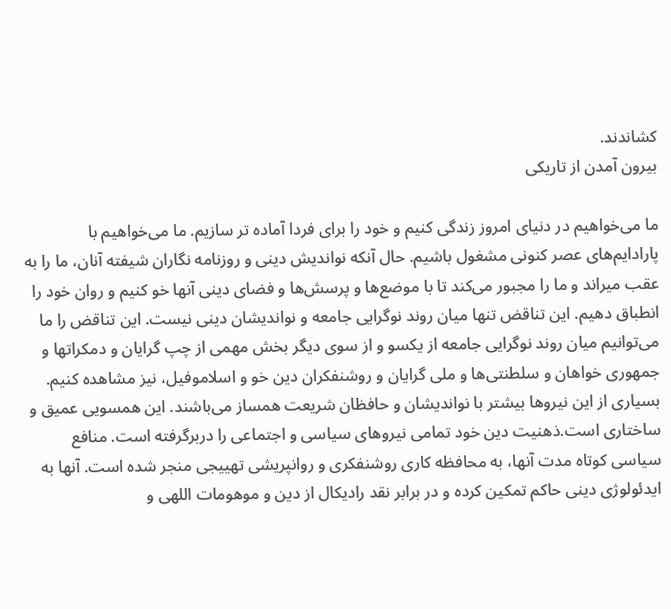کشاندند.
بیرون آمدن از تاریکی

ما می‌خواهیم در دنیای امروز زندگی کنیم و خود را برای فردا آماده تر سازیم. ما می‌خواهیم با پارادایم‌های عصر کنونی مشغول باشیم. حال آنکه نواندیش دینی و روزنامه نگاران شیفته آنان، ما را به عقب میراند و ما را مجبور می‌کند تا با موضع‌ها و پرسش‌ها و فضای دینی آنها خو کنیم و روان خود را انطباق دهیم. این تناقض تنها میان روند نوگرایی جامعه و نواندیشان دینی نیست. این تناقض را ما می‌توانیم میان روند نوگرایی جامعه از یکسو و از سوی دیگر بخش مهمی از چپ گرایان و دمکراتها و جمهوری خواهان و سلطنتی‌ها و ملی گرایان و روشنفکران دین خو و اسلاموفیل، نیز مشاهده کنیم. بسیاری از این نیروها بیشتر با نواندیشان و حافظان شریعت همساز می‌باشند. این همسویی عمیق و ساختاری است.ذهنیت دین خود تمامی نیروهای سیاسی و اجتماعی را دربرگرفته است. منافع سیاسی کوتاه مدت آنها، به محافظه کاری روشنفکری و روانپریشی تهییجی منجر شده است. آنها به ایدئولوژی دینی حاکم تمکین کرده و در برابر نقد رادیکال از دین و موهومات اللهی و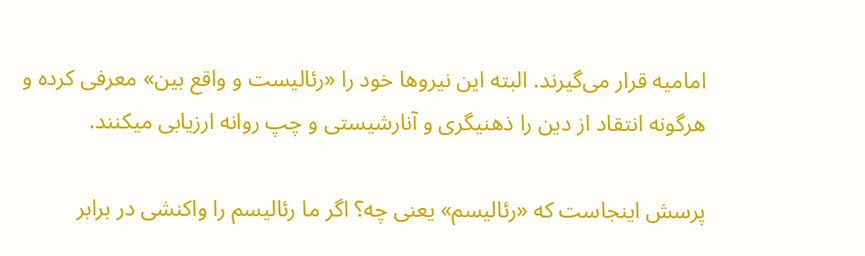امامیه قرار می‌گیرند. البته این نیروها خود را «رئالیست و واقع بین» معرفی کرده و هرگونه انتقاد از دین را ذهنیگری و آنارشیستی و چپ روانه ارزیابی میکنند.

پرسش اینجاست که «رئالیسم» یعنی چه؟ اگر ما رئالیسم را واکنشی در برابر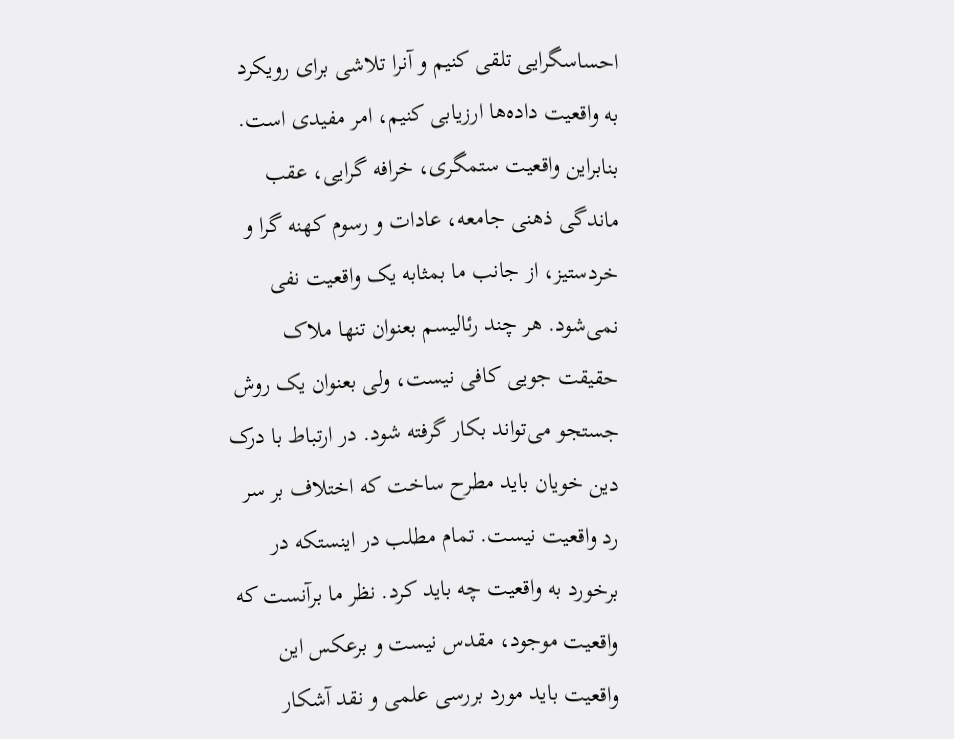احساسگرایی تلقی کنیم و آنرا تلاشی برای رویکرد به واقعیت داده‌ها ارزیابی کنیم، امر مفیدی است. بنابراین واقعیت ستمگری، خرافه گرایی، عقب ماندگی ذهنی جامعه، عادات و رسوم کهنه گرا و خردستیز، از جانب ما بمثابه یک واقعیت نفی نمی‌شود. هر چند رئالیسم بعنوان تنها ملاک حقیقت جویی کافی نیست، ولی بعنوان یک روش جستجو می‌تواند بکار گرفته شود. در ارتباط با درک دین خویان باید مطرح ساخت که اختلاف بر سر رد واقعیت نیست. تمام مطلب در اینستکه در برخورد به واقعیت چه باید کرد. نظر ما برآنست که واقعیت موجود، مقدس نیست و برعکس این واقعیت باید مورد بررسی علمی و نقد آشکار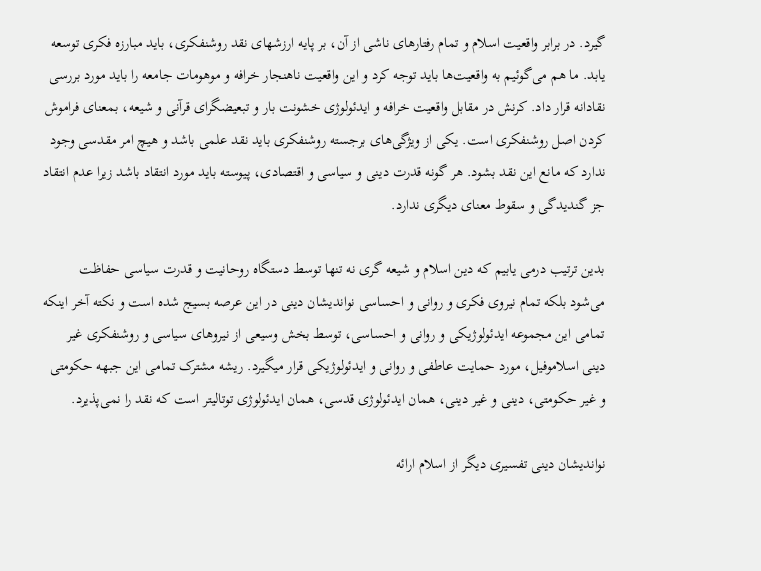گیرد. در برابر واقعیت اسلام و تمام رفتارهای ناشی از آن، بر پایه ارزشهای نقد روشنفکری، باید مبارزه فکری توسعه یابد. ما هم می‌گوئیم به واقعیت‌ها باید توجه کرد و این واقعیت ناهنجار خرافه و موهومات جامعه را باید مورد بررسی نقادانه قرار داد. کرنش در مقابل واقعیت خرافه و ایدئولوژی خشونت بار و تبعیضگرای قرآنی و شیعه، بمعنای فراموش کردن اصل روشنفکری است. یکی از ویژگی‌های برجسته روشنفکری باید نقد علمی باشد و هیچ امر مقدسی وجود ندارد که مانع این نقد بشود. هر گونه قدرت دینی و سیاسی و اقتصادی، پیوسته باید مورد انتقاد باشد زیرا عدم انتقاد جز گندیدگی و سقوط معنای دیگری ندارد.

بدین ترتیب درمی یابیم که دین اسلام و شیعه گری نه تنها توسط دستگاه روحانیت و قدرت سیاسی حفاظت می‌شود بلکه تمام نیروی فکری و روانی و احساسی نواندیشان دینی در این عرصه بسیج شده است و نکته آخر اینکه تمامی این مجموعه ایدئولوژیکی و روانی و احساسی، توسط بخش وسیعی از نیروهای سیاسی و روشنفکری غیر دینی اسلاموفیل، مورد حمایت عاطفی و روانی و ایدئولوژیکی قرار میگیرد. ریشه مشترک تمامی این جبهه حکومتی و غیر حکومتی، دینی و غیر دینی، همان ایدئولوژی قدسی، همان ایدئولوژی توتالیتر است که نقد را نمی‌پذیرد.

نواندیشان دینی تفسیری دیگر از اسلام ارائه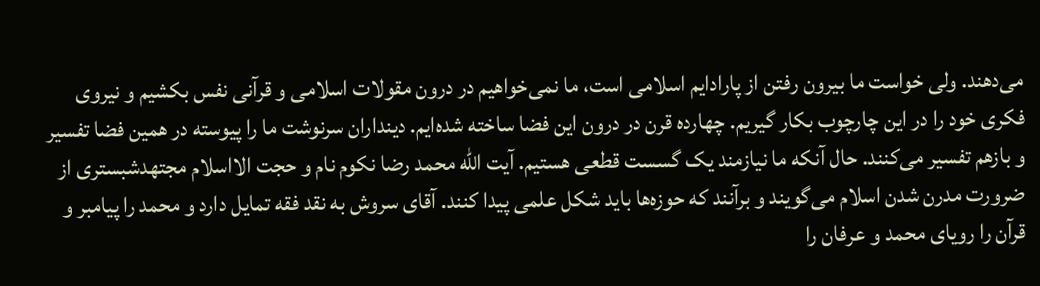می‌دهند. ولی خواست ما بیرون رفتن از پارادایم اسلامی است، ما نمی‌خواهیم در درون مقولات اسلامی و قرآنی نفس بکشیم و نیروی فکری خود را در این چارچوب بکار گیریم. چهارده قرن در درون این فضا ساخته شده‌ایم. دینداران سرنوشت ما را پیوسته در همین فضا تفسیر و بازهم تفسیر می‌کنند. حال آنکه ما نیازمند یک گسست قطعی هستیم. آیت الله محمد رضا نکوم نام و حجت الااسلام مجتهدشبستری از ضرورت مدرن شدن اسلام می‌گویند و برآنند که حوزه‌ها باید شکل علمی پیدا کنند. آقای سروش به نقد فقه تمایل دارد و محمد را پیامبر و قرآن را رویای محمد و عرفان را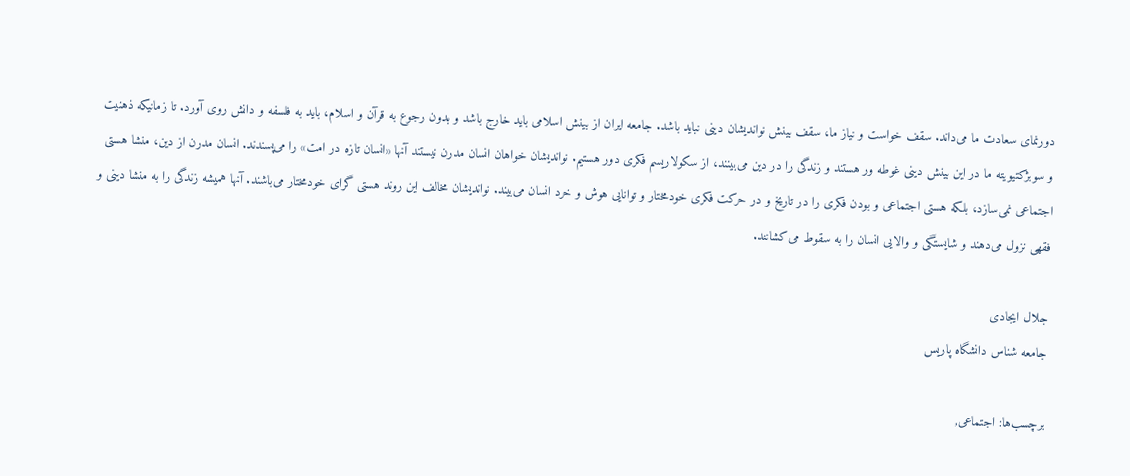دورنمای سعادت ما می‌داند. سقف خواست و نیاز ما، سقف بینش نواندیشان دینی نباید باشد. جامعه ایران از بینش اسلامی باید خارج باشد و بدون رجوع به قرآن و اسلام، باید به فلسفه و دانش روی آورد. تا زمانیکه ذهنیت و سوبژکتیویته ما در این بینش دینی غوطه ور هستند و زندگی را در دین می‌بینند، از سکولاریسم فکری دور هستیم. نواندیشان خواهان انسان مدرن نیستند آنها «انسان تازه در امت» را می‌پسندند. انسان مدرن از دین، منشا هستی اجتماعی نمی‌سازد، بلکه هستی اجتماعی و بودن فکری را در تاریخ و در حرکت فکری خودمختار و توانایی هوش و خرد انسان می‌بیند. نواندیشان مخالف این روند هستی گرای خودمختار می‌باشند. آنها همیشه زندگی را به منشا دینی و فقهی نزول می‌دهند و شایستگی و والایی انسان را به سقوط می‌کشانند.

جلال ایجادی
جامعه شناس دانشگاه پاریس

برچسب‌ها: اجتماعی,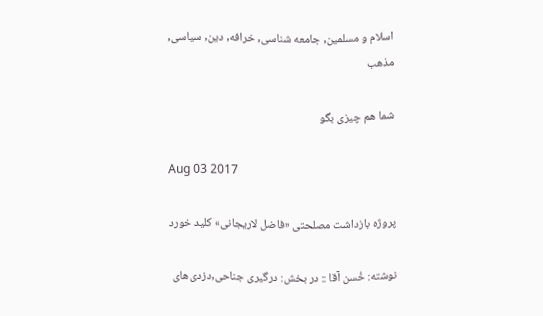اسلام و مسلمین, جامعه شناسی, خرافه, دین, سیاسی, مذهب

شما هم چیزی بگو

Aug 03 2017

پروژه بازداشت مصلحتی «فاضل لاریجانی» کلید خورد

نوشته: خُسن آقا :: در بخش: درگیری جناحی,دزدی‌های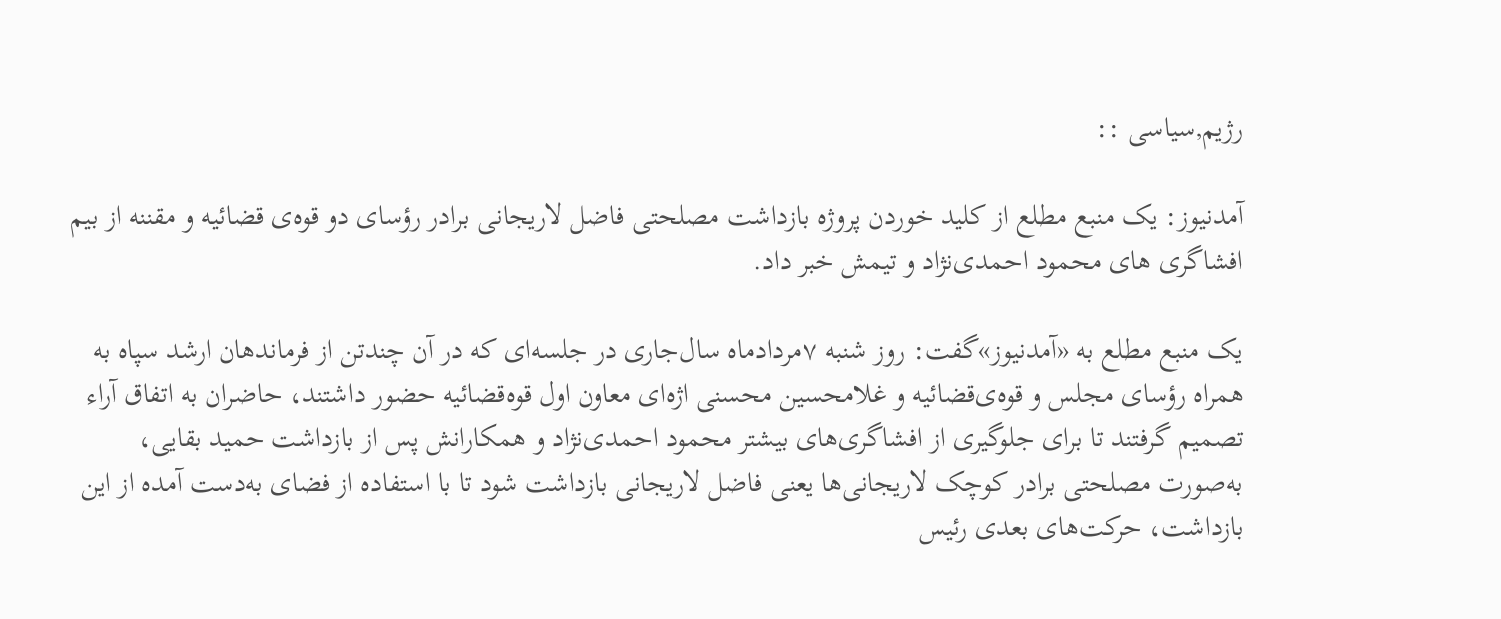رژیم,سیاسی ::

آمدنیوز: یک منبع مطلع از کلید خوردن پروژه بازداشت مصلحتی فاضل لاریجانی برادر رؤسای دو قوه‌ی قضائیه و مقننه از بیم افشاگری های محمود احمدی‌نژاد و تیمش خبر داد.

یک منبع مطلع به‌ «آمدنیوز»گفت: روز شنبه ۷مردادماه سال‌جاری در جلسه‌ای که در آن چندتن از فرماندهان ارشد سپاه به همراه رؤسای مجلس و قوه‌ی‌قضائیه و غلامحسین محسنی اژه‌ای معاون اول قوه‌قضائیه حضور داشتند، حاضران به اتفاق آراء تصمیم گرفتند تا برای جلوگیری از افشاگری‌های بیشتر محمود احمدی‌نژاد و همکارانش پس از بازداشت حمید بقایی، به‌صورت مصلحتی برادر کوچک لاریجانی‌ها یعنی فاضل لاریجانی بازداشت شود تا با استفاده از فضای به‌دست آمده از این بازداشت، حرکت‌های بعدی رئیس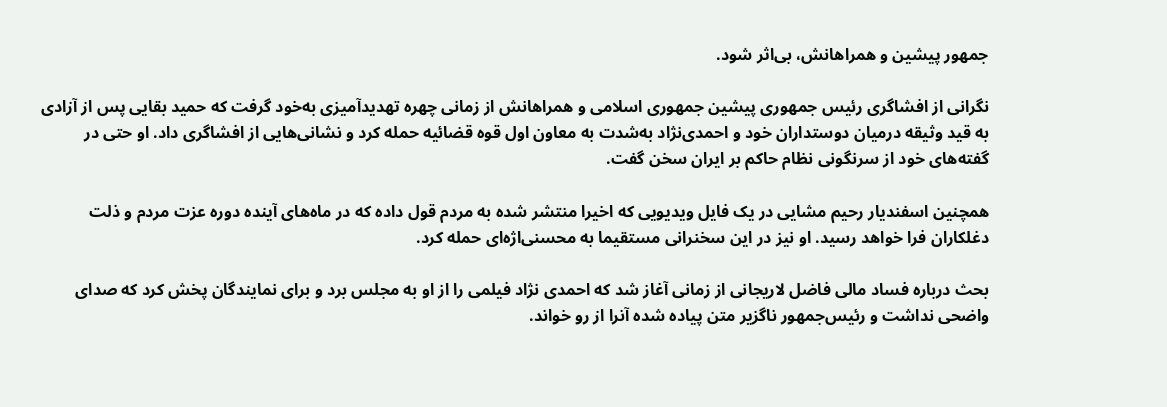جمهور پیشین و همراهانش، بی‌اثر شود.

نگرانی از افشاگری رئیس جمهوری پیشین جمهوری اسلامی و همراهانش از زمانی چهره تهدیدآمیزی به‌خود گرفت که حمید بقایی پس از آزادی به قید وثیقه درمیان دوستداران خود و احمدی‌نژاد به‌شدت به معاون اول قوه قضائیه حمله کرد و نشانی‌هایی از افشاگری داد. او حتی در گفته‌های خود از سرنگونی نظام حاکم بر ایران سخن گفت.

همچنین اسفندیار رحیم مشایی در یک فایل ویدیویی که اخیرا منتشر شده به مردم قول داده که در ماه‌های آینده دوره عزت مردم و ذلت دغلکاران فرا خواهد رسید. او نیز در این سخنرانی مستقیما به محسنی‌اژه‌ای‌ حمله کرد.

بحث درباره فساد مالی فاضل لاریجانی از زمانی آغاز شد که احمدی نژاد فیلمی را از او به مجلس برد و برای نمایندگان پخش کرد که صدای واضحی نداشت و رئیس‌جمهور ناگزیر متن پیاده شده آنرا از رو خواند.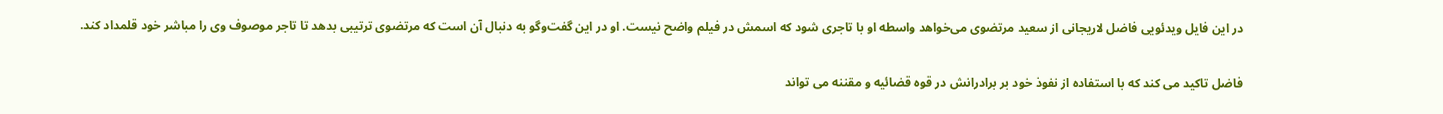در این فایل ویدئویی فاضل لاریجانی از سعید مرتضوی می‌خواهد واسطه او با تاجری شود که اسمش در فیلم واضح نیست. او در این گفت‌وگو به دنبال آن است که مرتضوی ترتیبی بدهد تا تاجر موصوف وی را مباشر خود قلمداد کند.

فاضل تاکید می کند که با استفاده از نفوذ خود بر برادرانش در قوه قضائیه و مقننه می تواند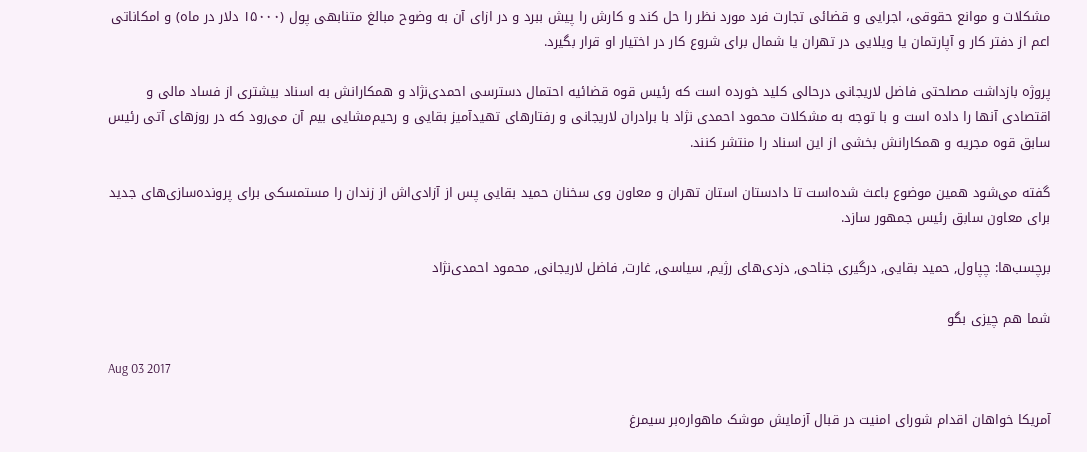مشکلات و موانع حقوقی، اجرایی و قضائی تجارت فرد مورد نظر را حل کند و کارش را پیش ببرد و در ازای آن به وضوح مبالغ متنابهی پول (۱۵۰۰۰ دلار در ماه) و امکاناتی اعم از دفتر کار و آپارتمان یا ویلایی در تهران یا شمال برای شروع کار در اختیار او قرار بگیرد.

پروژه بازداشت مصلحتی فاضل لاریجانی درحالی کلید خورده است که رئیس قوه قضائیه احتمال دسترسی احمدی‌نژاد و همکارانش به اسناد بیشتری از فساد مالی و اقتصادی آنها را داده است و با توجه به مشکلات محمود احمدی نژاد با برادران لاریجانی و رفتارهای تهیدآمیز بقایی و رحیم‌مشایی بیم آن می‌رود که در روزهای آتی رئیس سابق قوه مجریه و همکارانش بخشی از این اسناد را منتشر کنند.

گفته می‌شود همین موضوع باعث شده‌است تا دادستان استان تهران و معاون وی سخنان حمید بقایی پس از آزادی‌اش از زندان را مستمسکی برای پرونده‌سازی‌های جدید برای معاون سابق رئیس جمهور سازد.

برچسب‌ها: چپاول, حمید بقایی, درگیری جناحی, دزدی‌های رژیم, سیاسی, غارت, فاضل لاریجانی, محمود احمدی‌نژاد

شما هم چیزی بگو

Aug 03 2017

آمریکا خواهان اقدام شورای امنیت در قبال آزمایش موشک‌ ماهواره‌بر سیمرغ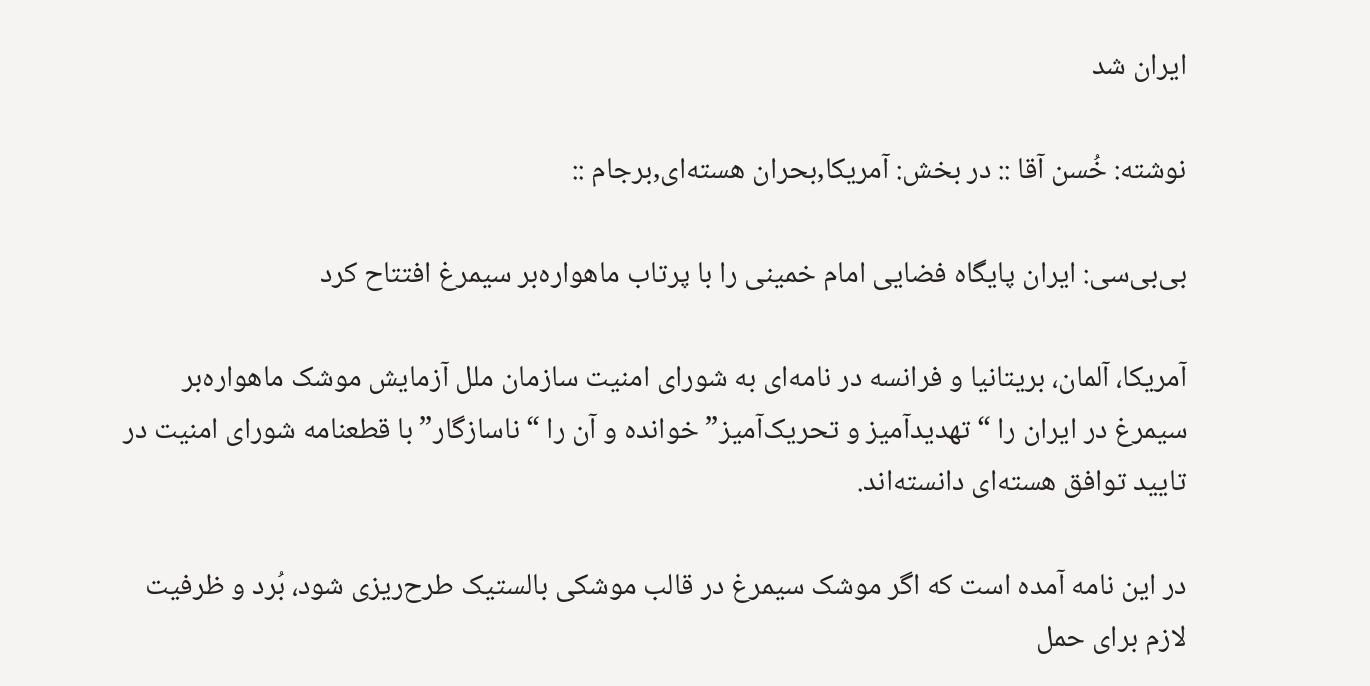ایران شد

نوشته: خُسن آقا :: در بخش: آمریکا,بحران هسته‌ای,برجام ::

بی‌بی‌سی: ایران پایگاه فضایی امام خمینی را با پرتاب ماهواره‌بر سیمرغ افتتاح کرد

آمریکا، آلمان، بریتانیا و فرانسه در نامه‌ای به شورای امنیت سازمان ملل آزمایش موشک ماهواره‌بر سیمرغ در ایران را “تهدیدآمیز و تحریک‌آمیز” خوانده و آن را “ناسازگار” با قطعنامه شورای امنیت در تایید توافق هسته‌ای دانسته‌اند.

در این نامه آمده است که اگر موشک سیمرغ در قالب موشکی بالستیک طرح‌ریزی شود، بُرد و ظرفیت لازم برای حمل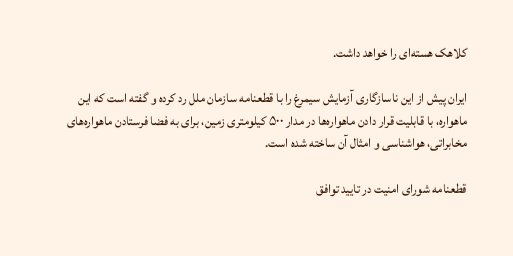کلاهک هسته‌ای را خواهد داشت.

ایران پیش از این ناسازگاری آزمایش سیمرغ را با قطعنامه سازمان ملل رد کرده و گفته است که این ماهواره، با قابلیت قرار دادن ماهواره‌ها در مدار ۵۰۰ کیلومتری زمین، برای به فضا فرستادن ماهواره‌های مخابراتی، هواشناسی و امثال آن ساخته شده است.

قطعنامه شورای امنیت در تایید توافق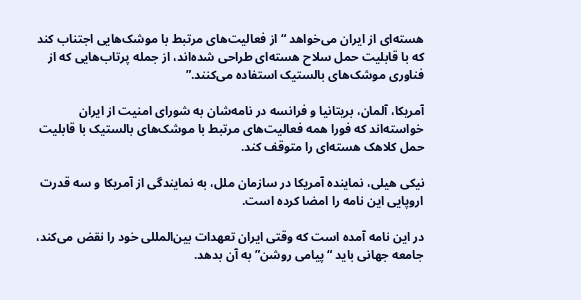هسته‌ای از ایران می‌خواهد “از فعالیت‌های مرتبط با موشک‌هایی اجتناب کند که با قابلیت حمل سلاح هسته‌ای طراحی شده‌اند، از جمله پرتاب‌هایی که از فناوری موشک‌های بالستیک استفاده می‌کنند.”

آمریکا، آلمان، بریتانیا و فرانسه در نامه‌شان به شورای امنیت از ایران خواسته‌اند که فورا همه فعالیت‌های مرتبط با موشک‌های بالستیک با قابلیت حمل کلاهک هسته‌ای را متوقف کند.

نیکی هیلی، نماینده آمریکا در سازمان ملل، به نمایندگی از آمریکا و سه قدرت اروپایی این نامه را امضا کرده است.

در این نامه آمده است که وقتی ایران تعهدات بین‌المللی خود را نقض می‌کند، جامعه جهانی باید “پیامی روشن” به آن بدهد.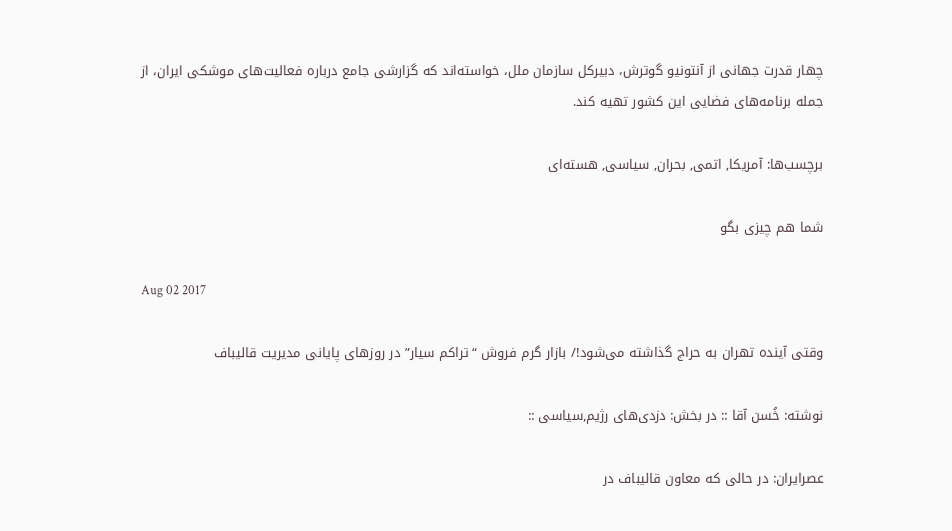چهار قدرت جهانی از آنتونیو گوترش، دبیرکل سازمان ملل، خواسته‌اند که گزارشی جامع درباره فعالیت‌های موشکی ایران، از جمله برنامه‌های فضایی این کشور تهیه کند.

برچسب‌ها: آمریکا, اتمی, بحران, سیاسی, هسته‌ای

شما هم چیزی بگو

Aug 02 2017

وقتی آینده تهران به حراج گذاشته می‌شود!/ بازار گرم فروش “تراکم سیار” در روزهای پایانی مدیریت قالیباف

نوشته: خُسن آقا :: در بخش: دزدی‌های رژیم,سیاسی ::

عصرایران: در حالی که معاون قالیباف در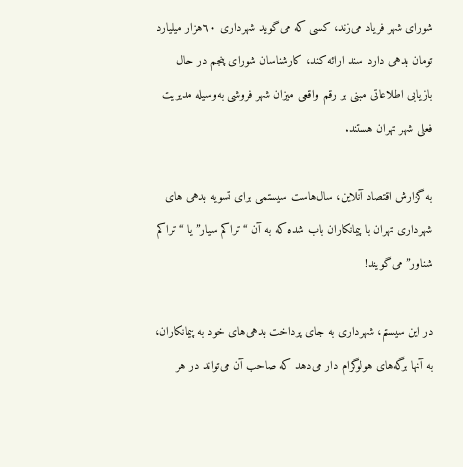شورای شهر فریاد می‌زند، کسی که می‌گوید شهرداری ٦٠هزار میلیارد تومان بدهی دارد سند ارائه کند، کارشناسان شورای پنجم در حال بازیابی اطلاعاتی مبنی بر رقم واقعی میزان شهر فروشی به‌وسیله مدیریت فعلی شهر تهران هستند.

به گزارش اقتصاد آنلاین، سال‌هاست سیستمی برای تسویه بدهی های شهرداری تهران با پیمانکاران باب شده که به آن “تراکم سیار” یا “تراکم شناور” می‌گویند!

در این سیستم، شهرداری به جای پرداخت بدهی‌های خود به پیمانکاران، به آنها برگه‌های هولوگرام دار می‌دهد که صاحب آن می‌تواند در هر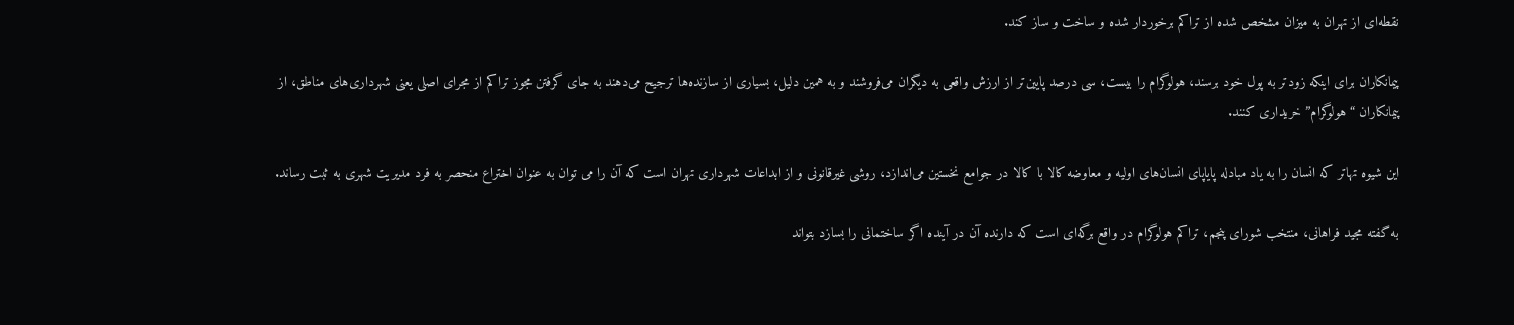نقطه‌ای از تهران به میزان مشخص شده از تراکم برخوردار شده و ساخت و ساز کند.

پیمانکاران برای اینکه زودتر به پول خود برسند، هولوگرام را بیست، سی درصد پایین‌تر از ارزش واقعی به دیگران می‌فروشند و به همین دلیل، بسیاری از سازنده‌ها ترجیح می‌دهند به جای گرفتن مجوز تراکم از مجرای اصلی یعنی شهرداری‌های مناطق، از پیمانکاران “هولوگرام” خریداری کنند.

این شیوه تهاتر که انسان را به یاد مبادله پایاپای انسان‌های اولیه و معاوضه کالا با کالا در جوامع نخستین می‌اندازد، روشی غیرقانونی و از ابداعات شهرداری تهران است که آن را می توان به عنوان اختراع منحصر به فرد مدیریت شهری به ثبت رساند.

به گفته مجید فراهانی، منتخب شورای پنجم، تراکم هولوگرام در واقع برگه‌ای است که دارنده آن در آینده اگر ساختمانی را بسازد بتواند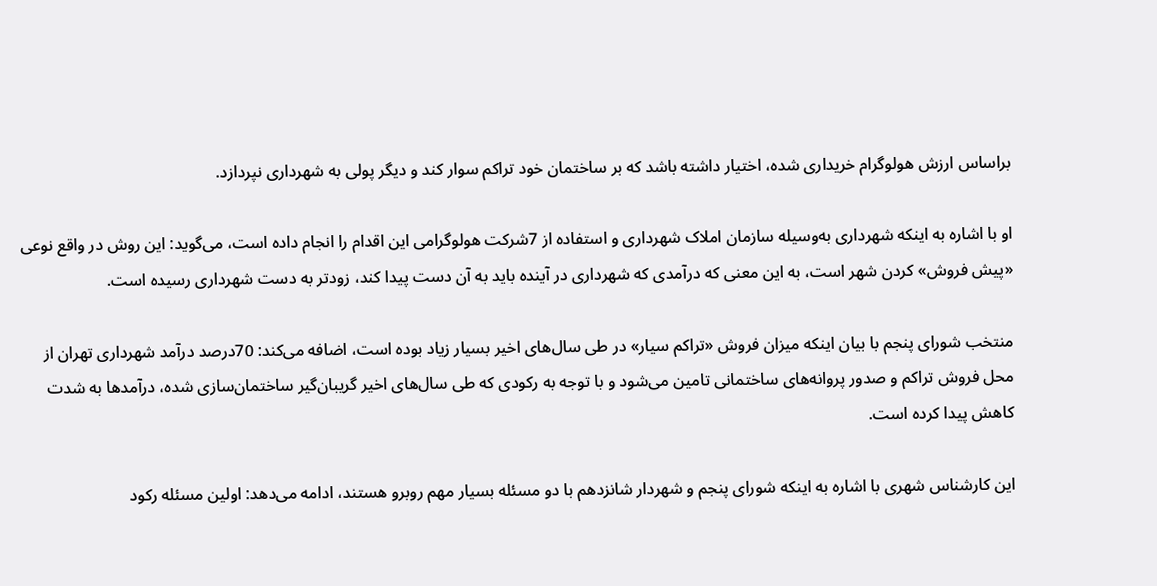براساس ارزش هولوگرام خریداری شده، اختیار داشته باشد که بر ساختمان خود تراکم سوار کند و دیگر پولی به شهرداری نپردازد.

او با اشاره به اینکه شهرداری به‌وسیله سازمان املاک شهرداری و استفاده از 7شرکت هولوگرامی این اقدام را انجام داده است، می‌گوید: این روش در واقع نوعی «پیش فروش» کردن شهر است، به این معنی که درآمدی که شهرداری در آینده باید به آن دست پیدا کند، زودتر به دست شهرداری رسیده است.

منتخب شورای پنجم با بیان اینکه میزان فروش «تراکم سیار» در طی سال‌های اخیر بسیار زیاد بوده است، اضافه می‌کند: 70درصد درآمد شهرداری تهران از محل فروش تراکم و صدور پروانه‌های ساختمانی تامین می‌شود و با توجه به رکودی که طی سال‌های اخیر گریبان‌گیر ساختمان‌سازی شده، درآمدها به شدت کاهش پیدا کرده است.

این کارشناس شهری با اشاره به اینکه شورای پنجم و شهردار شانزدهم با دو مسئله بسیار مهم روبرو هستند، ادامه می‌دهد: اولین مسئله رکود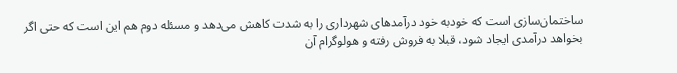ساختمان‌سازی است که خودبه خود درآمدهای شهرداری را به شدت کاهش می‌دهد و مسئله دوم هم این است که حتی اگر بخواهد درآمدی ایجاد شود، قبلا به فروش رفته و هولوگرام آن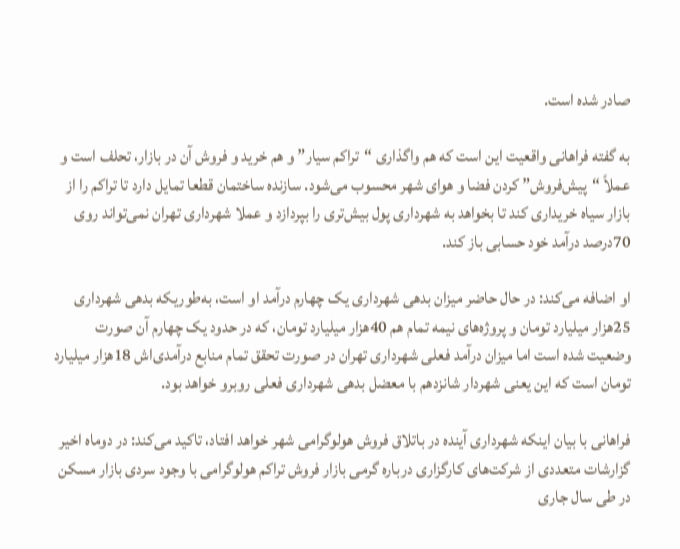صادر شده است.

به گفته فراهانی واقعیت این است که هم واگذاری “تراکم سیار” و هم خرید و فروش آن در بازار، تحلف است و عملاً “پیش‌فروش” کردن فضا و هوای شهر محسوب می‌شود. سازنده ساختمان قطعا تمایل دارد تا تراکم را از بازار سیاه خریداری کند تا بخواهد به شهرداری پول بیش‌تری را بپردازد و عملا شهرداری تهران نمی‌تواند روی 70درصد درآمد خود حسابی باز کند.

او اضافه می‌کند: در حال حاضر میزان بدهی شهرداری یک چهارم درآمد او است، به‌طوریکه بدهی شهرداری 25هزار میلیارد تومان و پروژه‌های نیمه تمام هم 40هزار میلیارد تومان، که در حدود یک چهارم آن صورت وضعیت شده است اما میزان درآمد فعلی شهرداری تهران در صورت تحقق تمام منابع درآمدی‌اش 18هزار میلیارد تومان است که این یعنی شهردار شانزدهم با معضل بدهی شهرداری فعلی روبرو خواهد بود.

فراهانی با بیان اینکه شهرداری آینده در باتلاق فروش هولوگرامی شهر خواهد افتاد، تاکید می‌کند: در دوماه اخیر گزارشات متعددی از شرکت‌های کارگزاری درباره گرمی بازار فروش تراکم هولوگرامی با وجود سردی بازار مسکن در طی سال جاری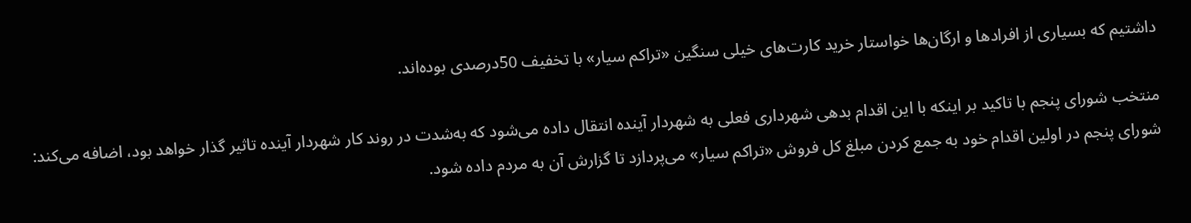داشتیم که بسیاری از افرادها و ارگان‌ها خواستار خرید کارت‌های خیلی سنگین «تراکم سیار» با تخفیف 50درصدی بوده‌اند.

منتخب شورای پنجم با تاکید بر اینکه با این اقدام بدهی شهرداری فعلی به شهردار آینده انتقال داده می‌شود که به‌شدت در روند کار شهردار آینده تاثیر گذار خواهد بود، اضافه می‌کند: شورای پنجم در اولین اقدام خود به جمع کردن مبلغ کل فروش «تراکم سیار» می‌پردازد تا گزارش آن به مردم داده شود.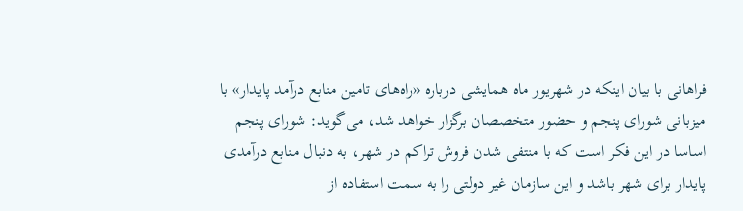فراهانی با بیان اینکه در شهریور ماه همایشی درباره «راه‌های تامین منابع درآمد پایدار» با میزبانی شورای پنجم و حضور متخصصان برگزار خواهد شد، می‌گوید: شورای پنجم اساسا در این فکر است که با منتفی شدن فروش تراکم در شهر، به دنبال منابع درآمدی پایدار برای شهر باشد و این سازمان غیر دولتی را به سمت استفاده از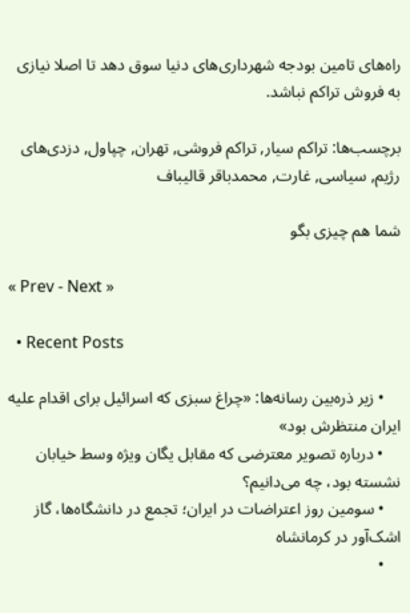راه‌های تامین بودجه شهرداری‌های دنیا سوق دهد تا اصلا نیازی به فروش تراکم نباشد.

برچسب‌ها: تراکم سیار, تراکم فروشی, تهران, چپاول, دزدی‌های رژیم, سیاسی, غارت, محمدباقر قالیباف

شما هم چیزی بگو

« Prev - Next »

  • Recent Posts

    • زیر ذره‌بین رسانه‌ها: «چراغ سبزی که اسرائیل برای اقدام علیه ایران منتظرش بود»
    • درباره تصویر معترضی که مقابل یگان ویژه وسط خیابان نشسته‌ بود، چه می‌دانیم؟
    • سومین روز اعتراضات در ایران؛ تجمع در دانشگاه‌ها، گاز اشک‌آور در کرمانشاه
    •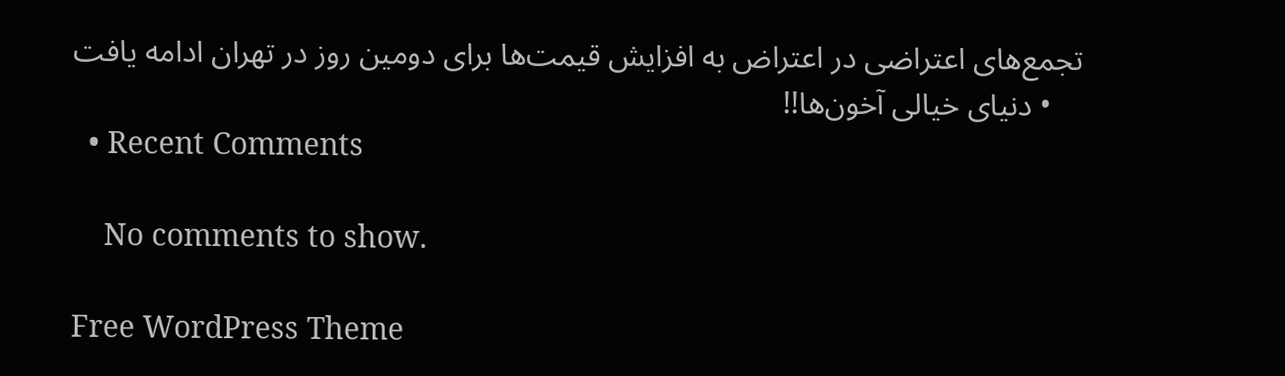تجمع‌های اعتراضی در اعتراض به افزایش قیمت‌ها برای دومین روز در تهران ادامه یافت
    • دنیای خیالی آخون‌ها!!
  • Recent Comments

    No comments to show.

Free WordPress Theme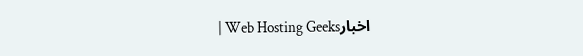| Web Hosting Geeksاخبار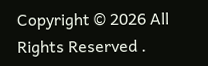Copyright © 2026 All Rights Reserved .